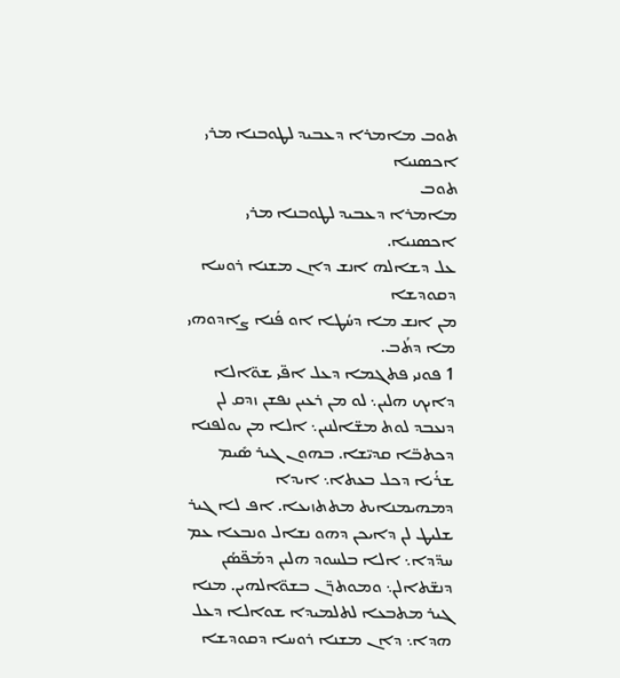ܬܘܒ ܡܐܡܪܐ ܕܥܒܝܕ ܠܛܘܒܢܐ ܡܪܝ ܐܟܣܢܝܐ
ܬܘܒ
ܡܐܡܪܐ ܕܥܒܝܕ ܠܛܘܒܢܐ ܡܪܝ ܐܟܣܢܝܐ.
ܥܠ ܕܫܐܠܗ ܐܢܫ ܕܐܢ ܡܫܢܐ ܪܘܚܐ ܕܩܘܕܫܐ
ܡܢ ܐܢܫ ܡܐ ܕܚܳܛܐ ܐܘ ܦܳܢܐ ܨܐܕܘܗܝ ܡܐ ܕܬܳܒ.
1 ܦܘܢܝ ܦܬܓܡܐ ܕܥܠ ܐܦ̈ܝ ܫܘ̈ܐܠܐ ܕܐܝܟ ܗܠܝܢ܆ ܠܘ ܡܢ ܪܥܝܢ ܢܦܫܢ ܙܕܩ ܠܢ ܕܢܥܒܕ ܠܘܬ ܡܫ̈ܐܠܢܝܢ܆ ܐܠܐ ܡܢ ܝܘܠܦܢܐ ܕܟܬܒ̈ܐ ܩܕܝ̈ܫܐ. ܒܗܘܢ ܓܝܪ ܣܺܝܡ ܫܪܳܝܐ ܕܟܠ ܒܥܬܐ܆ ܐܝܕܐ ܕܡܗܝܡܢܐܝܬ ܡܬܬܙܝܥܐ. ܐܦ ܠܐ ܓܝܪ ܫܠܝܛ ܠܢ ܕܐܝܟܢ ܕܗܘ ܢܫܐܠ ܘܢܒܥܐ ܥܡ ܚܕ̈ܕܐ܆ ܐܠܐ ܒܠܚܘܕ ܗܠܝܢ ܕܡܰܦ̈ܣܳܢ ܕܢܫ̈ܬܐܠܢ܆ ܘܡܘܬܖ̈ܢ ܒܫܘ̈ܐܠܗܝܢ. ܡܢܐ ܓܝܪ ܡܬܒܥܐ ܠܬܠܡܝܕܐ ܫܘܐܠܐ ܕܥܠ ܗܕܐ܆ ܕܐܢ ܡܫܢܐ ܪܘܚܐ ܕܩܘܕܫܐ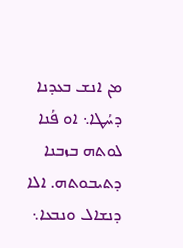ܡܢ ܐܢܫ ܒܥܕܢܐ ܕܚܳܛܐ܆ ܐܘ ܦܳܢܐ ܠܘܬܗ ܒܙܒܢܐ ܕܬܝܒܘܬܗ. ܐܠܐ ܕܢܫܐܠ ܘܢܒܥܐ܆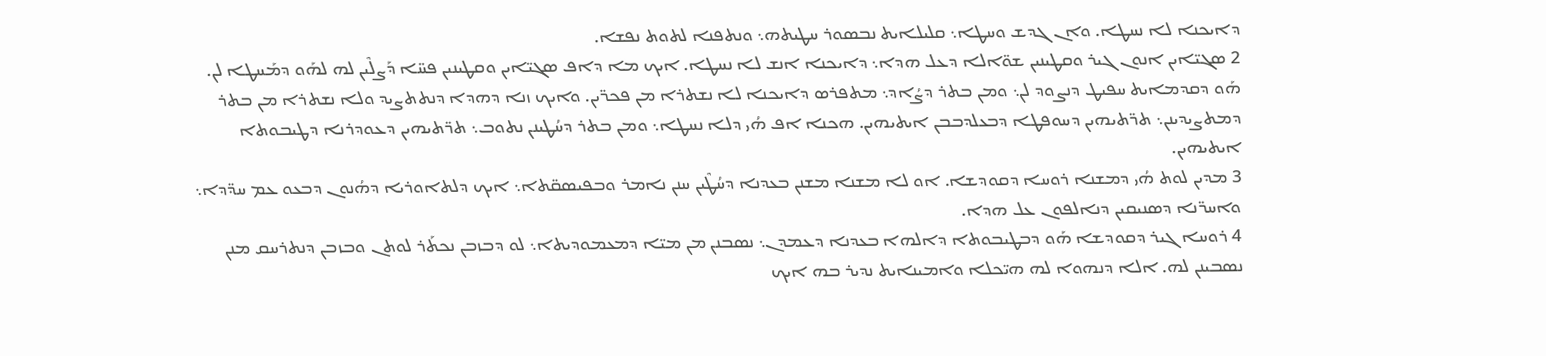ܕܐܝܟܢܐ ܠܐ ܢܚܛܐ. ܘܐܢ ܓܕܫ ܘܚܛܐ܆ ܩܠܝܠܐܝܬ ܢܒܣܘܪ ܚܛܝܬܗ܆ ܘܢܬܦܢܐ ܠܬܘܬ ܢܦܫܐ.
2 ܣܓܝ̈ܐܝܢ ܐܢܘܢ ܓܝܪ ܘܩܛܝܢܝܢ ܫܘ̈ܐܠܐ ܕܥܠ ܗܕܐ܆ ܕܐܝܟܢܐ ܐܢܫ ܠܐ ܢܚܛܐ. ܐܝܟ ܡܐ ܕܐܦ ܣܓܝ̈ܐܝܢ ܘܩܛܝܢܝܢ ܦܚ̈ܐ ܕܰܨܠܶܝܢ ܠܗ ܠܗܰܘ ܕܡܰܚܛܐ ܠܢ. ܗܰܘ ܕܩܕܡܐܝܬ ܚܦܝܛ ܕܢܨܘܕ ܠܢ܆ ܘܡܢ ܒܬܪ ܕܨܳܐܕ܆ ܡܬܦܪܣ ܕܐܝܟܢܐ ܠܐ ܢܫܬܪܐ ܡܢ ܦܟܖ̈ܝܢ. ܘܐܝܟ ܙܢܐ ܕܗܕܐ ܕܢܬܬܨܝܕ ܘܠܐ ܢܫܬܪܐ ܡܢ ܒܬܪ ܕܡܬܨܝܕܝܢܢ܆ ܬܖ̈ܬܝܗܝܢ ܕܚܘܦܛܐ ܕܒܥܠܕܒܒܢ ܐܝܬܝܗܝܢ. ܗܟܢܐ ܐܦ ܗܳܝ ܕܠܐ ܢܚܛܐ܆ ܘܡܢ ܒܬܪ ܕܚܳܛܝܢܢ ܢܬܘܒ܆ ܬܖ̈ܬܝܗܝܢ ܕܥܘܕܪܢܐ ܕܛܝܒܘܬܐ ܐܝܬܝܗܝܢ.
3 ܡܕܝܢ ܠܘܬ ܗܳܝ ܕܡܫܢܐ ܪܘܚܐ ܕܩܘܕܫܐ. ܐܘ ܠܐ ܡܫܢܐ ܡܫܢܢ ܒܥܕܢܐ ܕܚܳܛܶܝܢ ܚܢܢ ܢܐܡܪ ܘܒܦܝܣܩ̈ܬܐ܆ ܐܝܟ ܕܠܬܐܘܪܝܐ ܕܗܳܢܘܢ ܕܒܥܘ ܥܡ ܚܕ̈ܕܐ܆ ܘܐܚܖ̈ܢܐ ܕܣܢܝܩܝܢ ܕܢܐܠܦܘܢ ܥܠ ܗܕܐ.
4 ܪܘܚܐ ܓܝܪ ܕܩܘܕܫܐ ܗܰܘ ܕܒܛܝܒܘܬܐ ܕܐܠܗܐ ܒܥܕܢܐ ܕܥܡܕܢ܆ ܢܣܒܢܢ ܡܢ ܡܝ̈ܐ ܕܡܥܡܘܕܝܬܐ܆ ܠܘ ܕܒܙܒܢ ܢܟܬܰܪ ܠܘܬܢ ܘܒܙܒܢ ܕܢܬܪܚܩ ܡܢܢ ܢܣܒܝܢܢ ܠܗ. ܐܠܐ ܕܢܗܘܐ ܠܗ ܗܝ̈ܟܠܐ ܘܐܡܝܢܐܝܬ ܢܕܝܪ ܒܗ ܐܝܟ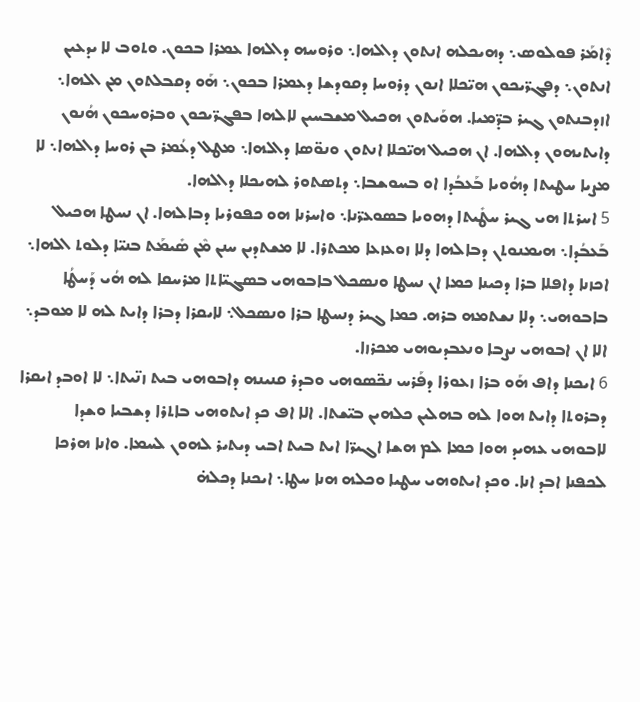ܕܶܐܡܰܪ ܦܘܠܘܣ܆ ܕܗܝܟܠܗ ܐܢܬܘܢ ܕܐܠܗܐ܆ ܘܪܘܚܗ ܕܐܠܗܐ ܥܡܪܐ ܒܟܘܢ. ܘܬܘܒ ܠܐ ܝܕܥܝܢ ܐܢܬܘܢ܆ ܕܦܓܖ̈ܝܟܘܢ ܗܝ̈ܟܠܐ ܐܢܘܢ ܕܪܘܚܐ ܕܩܘܕܫܐ ܕܥܡܪܐ ܒܟܘܢ܆ ܗܰܘ ܕܩܒܠܬܘܢ ܡܢ ܐܠܗܐ܆ ܐܙܕܒܢܬܘܢ ܓܝܪ ܒܕ̈ܡܝܐ. ܗܘܰܝܬܘܢ ܗܟܝܠ ܡܫܒܚܝܢ ܠܐܠܗܐ ܒܦܓܖ̈ܝܟܘܢ ܘܒܪܘܚܟܘܢ ܗܳܢܘܢ ܕܐܝܬܝܗܘܢ ܕܐܠܗܐ. ܐܢ ܗܟܝܠ ܗܝ̈ܟܠܐ ܐܢܬܘܢ ܘܢܘ̈ܣܐ ܕܐܠܗܐ܆ ܡܛܠ ܕܥܳܡܪ ܒܢ ܪܘܚܐ ܕܐܠܗܐ܆ ܠܐ ܡܨܝܐ ܚܛܝܬܐ ܕܗܳܘܝܐ ܒܰܥܒܳܕܐ ܐܘ ܒܚܘܫܒܐ܆ ܕܬܣܬܘܪ ܠܗܝܟܠܐ ܕܐܠܗܐ.
5 ܐܚܪܬܐ ܗܝ ܓܝܪ ܚܛܺܝܬܐ ܕܗܘܝܐ ܒܣܘܥܖ̈ܢܐ܆ ܘܐܚܪܢܐ ܗܘ ܟܦܘܪܝܐ ܕܒܐܠܗܐ. ܐܢ ܢܚܛܐ ܗܟܝܠ ܒܰܥܒܳܕܐ܆ ܗܝܡܢܘܬܢ ܕܒܐܠܗܐ ܕܠܐ ܙܘܥܙܥܐ ܡܟܬܪܐ. ܠܐ ܡܫܬܕܝܢ ܚܢܢ ܡܶܢ ܣܺܝܡܰܬ ܒܢܝ̈ܐ ܕܠܘܬ ܐܠܗܐ܆ ܐܟܙܢܐ ܕܐܦܠܐ ܒܪܐ ܕܟܝܢܐ ܟܡܐ ܐܢ ܢܚܛܐ ܘܢܣܟܠ ܒܐܒܘܗܝ ܒܣܓܝ̈ܐܬܐ ܡܪܚܩܐ ܠܗ ܗܳܝ ܕܰܚܛܳܐ ܒܐܒܘܗܝ܆ ܕܠܐ ܢܫܬܡܗ ܒܪܗ. ܟܡܐ ܓܝܪ ܕܢܚܛܐ ܒܪܐ ܘܢܣܟܠ܆ ܠܐܝܩܪܐ ܕܒܪܐ ܕܐܝܬ ܠܗ ܠܐ ܡܘܒܕ܆ ܐܠܐ ܐܢ ܐܒܘܗܝ ܢܨܒܐ ܘܢܥܒܕܝܘܗܝ ܡܟܪܙܐ.
6 ܐܝܟܢܐ ܕܐܦ ܗܰܘ ܒܪܐ ܙܥܘܪܐ ܕܦܰܪܚ ܢܟ̈ܣܘܗܝ ܘܒܕܪ ܩܢܝܢܗ ܕܐܒܘܗܝ ܒܝܬ ܙܢ̈ܝܬܐ܆ ܠܐ ܐܘܒܕ ܐܝܩܪܐ ܕܒܪܘܬܐ ܕܐܝܬ ܗܘܐ ܠܗ ܒܗܠܝܢ ܟܠܗܝܢ ܒܝ̈ܫܬܐ. ܐܠܐ ܐܦ ܟܕ ܐܝܬܘܗܝ ܒܐܬܪܐ ܕܫܒܝܐ ܘܫܕܐ ܠܐܒܘܗܝ ܥܗܝܕ ܗܘܐ ܟܡܐ ܠܡ ܗܫܐ ܐܓܝܖ̈ܐ ܐܝܬ ܒܝܬ ܐܒܝ ܕܝܬܝܪ ܠܗܘܢ ܠܚܡܐ. ܘܐܢܐ ܗܪܟܐ ܠܟܦܢܐ ܐܒܕ ܐܢܐ. ܘܟܕ ܐܝܬܘܗܝ ܚܛܝܐ ܘܟܠܗ ܗܢܐ ܚܛܐ܆ ܐܝܟܢܐ ܕܟܠܗ̇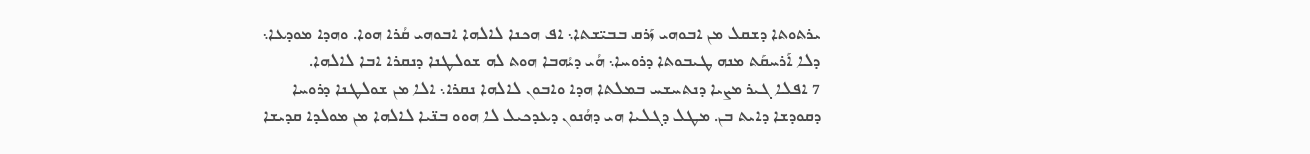ܝܪܬܘܬܐ ܕܫܩܠ ܡܢ ܐܒܘܗܝ ܙܰܪܩ ܒܒܝ̈ܫܬܐ܆ ܐܦ ܗܟܢܐ ܠܐܠܗܐ ܐܒܘܗܝ ܩܳܪܐ ܗܘܐ. ܘܗܕܐ ܡܘܕܥܐ܆ ܕܠܐ ܐܰܪܚܩܰܬ ܡܢܗ ܛܝܒܘܬܐ ܕܪܘܚܐ܆ ܗܳܝ ܕܝܳܗܒܐ ܗܘܬ ܠܗ ܫܘܠܛܢܐ ܕܢܩܪܐ ܐܒܐ ܠܐܠܗܐ.
7 ܐܦܠܐ ܓܝܪ ܡܨܝܐ ܕܢܬܚܫܚ ܒܡܠܬܐ ܗܕܐ ܘܐܒܘܢ ܠܐܠܗܐ ܢܩܪܐ܆ ܐܠܐ ܡܢ ܫܘܠܛܢܐ ܕܪܘܚܐ ܕܩܘܕܫܐ ܕܐܝܬ ܒܢ. ܡܛܠ ܕܓܠܝܐ ܗܝ ܕܗܳܢܘܢ ܕܥܕܟܝܠ ܠܐ ܗܘܘ ܒܢ̈ܝܐ ܠܐܠܗܐ ܡܢ ܡܘܠܕܐ ܩܕܝܫܐ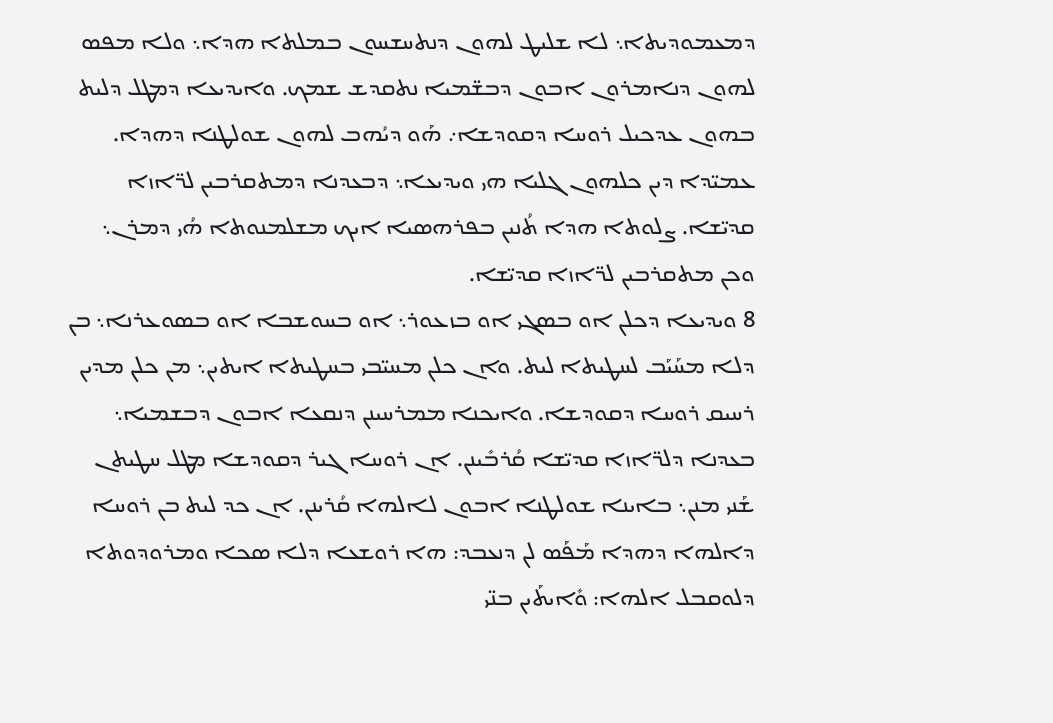ܕܡܥܡܘܕܝܬܐ܆ ܠܐ ܫܠܝܛ ܠܗܘܢ ܕܢܬܚܫܚܘܢ ܒܡܠܬܐ ܗܕܐ܆ ܘܠܐ ܡܦܣ ܠܗܘܢ ܕܢܐܡܪܘܢ ܐܒܘܢ ܕܒܫ̈ܡܝܐ ܢܬܩܕܫ ܫܡܟ. ܘܐܝܕܝܥܐ ܕܡܛܠ ܕܠܝܬ ܒܗܘܢ ܥܕܟܝܠ ܪܘܚܐ ܕܩܘܕܫܐ܇ ܗܰܘ ܕܝܳܗܒ ܠܗܘܢ ܫܘܠܛܢܐ ܕܗܕܐ. ܥܡܝ̈ܕܐ ܕܝܢ ܟܠܗܘܢ ܓܠܝܐ ܗܝ ܘܝܕܝܥܐ܆ ܕܒܥܕܢܐ ܕܡܬܩܪܒܝܢ ܠܖ̈ܐܙܐ ܩܕܝ̈ܫܐ. ܨܠܘܬܐ ܗܕܐ ܬܳܢܝܢ ܒܦܪܗܣܝܐ ܐܝܟ ܡܫܠܡܢܘܬܐ ܗܳܝ ܕܡܪܢ܆ ܘܟܢ ܡܬܩܪܒܝܢ ܠܖ̈ܐܙܐ ܩܕܝ̈ܫܐ.
8 ܘܝܕܝܥܐ ܕܟܠܢ ܐܘ ܒܣܓܝ ܐܘ ܒܙܥܘܪ܆ ܐܘ ܒܚܘܫܒܐ ܐܘ ܒܣܘܥܪܢܐ܆ ܒܢ ܕܠܐ ܡܚܰܝܰܒ ܠܚܛܝܬܐ ܠܝܬ. ܘܐܢ ܟܠܢ ܡܚܝ̈ܒܝ ܒܚܛܝܬܐ ܐܝܬܝܢ܆ ܡܢ ܟܠܢ ܡܕܝܢ ܪܚܝܩ ܪܘܚܐ ܕܩܘܕܫܐ. ܘܐܝܟܢܐ ܡܡܪܚܝܢܢ ܕܢܩܥܐ ܐܒܘܢ ܕܒܫܡܝܐ܆ ܒܥܕܢܐ ܕܠܖ̈ܐܙܐ ܩܕܝ̈ܫܐ ܩܳܪܒܺܝܢܢ. ܐܢ ܪܘܚܐ ܓܝܪ ܕܩܘܕܫܐ ܡܛܠ ܚܛܝܬܢ ܫܰܢܝ ܡܢܢ܆ ܒܐܝܢܐ ܫܘܠܛܢܐ ܐܒܘܢ ܠܐܠܗܐ ܩܳܪܝܢܢ. ܐܢ ܟܕ ܠܝܬ ܒܢ ܪܘܚܐ ܕܐܠܗܐ ܕܗܕܐ ܡܰܦܰܣ ܠܢ ܕܢܥܒܕ: ܗܐ ܪܘܫܥܐ ܕܠܐ ܣܟܐ ܘܡܪܘܕܘܬܐ ܕܠܘܩܒܠ ܐܠܗܐ: ܘܺܐܝܬܰܝܢ ܒܢ̈ܝ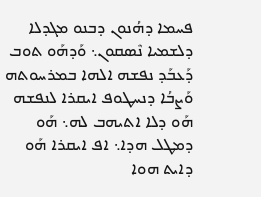ܦܚܡܐ ܕܗܳܢܘܢ ܕܒܢܘ ܡܓܕܠܐ ܕܠܫܡܝܐ ܢܶܣܩܘܢ܆ ܘܰܕܗܰܘ ܬܘܒ ܕܰܥܒܰܕ ܢܦܫܗ ܐܠܗܐ ܒܡܪܚܘܬܗ ܘܰܨܒܳܐ ܕܢܚܛܘܦ ܐܝܩܪܐ ܠܢܦܫܗ ܗܰܘ ܕܠܐ ܐܬܝܗܒ ܠܗ܆ ܗܰܘ ܕܡܛܠ ܗܕܐ܆ ܐܦ ܐܝܩܪܐ ܗܰܘ ܕܐܝܬ ܗܘܐ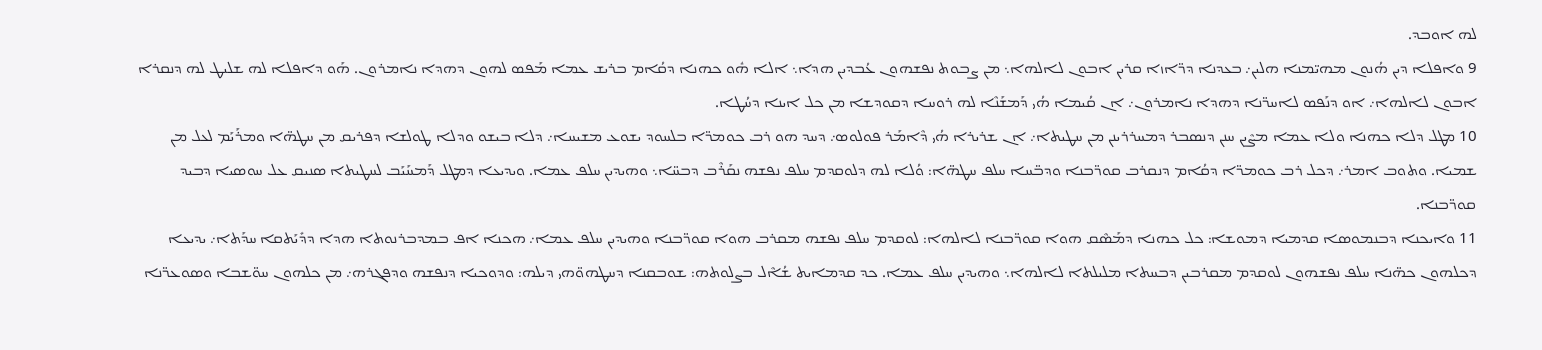ܠܗ ܐܘܒܕ.
9 ܘܐܦܠܐ ܕܝܢ ܗܳܢܘܢ ܡܗܝ̈ܡܢܐ ܗܠܝܢ܇ ܒܥܕܢܐ ܕܖ̈ܐܙܐ ܩܪܝܢ ܐܒܘܢ ܠܐܠܗܐ܆ ܡܢ ܨܒܘܬ ܢܦܫܗܘܢ ܥܳܒܕܝܢ ܗܕܐ܆ ܐܠܐ ܗܽܘ ܟܗܢܐ ܕܩܳܐܡ ܒܪܝܫ ܥܡܐ ܡܰܦܣ ܠܗܘܢ ܕܗܕܐ ܢܐܡܪܘܢ. ܗܰܘ ܕܐܦܠܐ ܠܗ ܫܠܝܛ ܠܗ ܕܢܩܪܐ ܐܒܘܢ ܠܐܠܗܐ܇ ܐܘ ܕܢܰܦܣ ܠܐܚܖ̈ܢܐ ܕܗܕܐ ܢܐܡܪܘܢ܇ ܐܢ ܩܳܝܡܐ ܗܳܝ ܕܰܡܫܰܢܶܐ ܠܗ ܪܘܚܐ ܕܩܘܕܫܐ ܡܢ ܟܠ ܐܝܢܐ ܕܚܳܛܐ.
10 ܡܛܠ ܕܠܐ ܟܗܢܐ ܘܠܐ ܥܡܐ ܡܨܶܝܢ ܚܢܢ ܕܢܣܒܪ ܕܡܚܪܪܝܢܢ ܡܢ ܚܛܝܬܐ܇ ܐܢ ܫܪܝܪܐ ܗܳܝ ܕܶܐܡܰܪ ܦܘܠܘܣ܇ ܕܚܕ ܗܘ ܪܒ ܟܘܡܖ̈ܐ ܒܠܚܘܕ ܝܫܘܥ ܡܫܝܚܐ܇ ܕܠܐ ܒܝܫܘ ܘܕܠܐ ܛܘܠܫܐ ܕܦܪܝܩ ܡܢ ܚܛܗ̈ܐ ܘܡܪܰܝܰܡ ܠܥܠ ܡܢ ܫܡܝܐ. ܘܬܘܒ ܐܡܪ܇ ܕܟܠ ܪܒ ܟܘܡܖ̈ܐ ܕܩܳܐܡ ܕܢܩܪܒ ܩܘܖ̈ܒܢܐ ܘܕܒ̈ܚܐ ܚܠܦ ܚܛܗ̈ܐ: ܘܳܠܐ ܠܗ ܕܠܘܩܕܡ ܚܠܦ ܢܦܫܗ ܢܩܰܪܶܒ ܕܒܚ̈ܐ܆ ܘܗܝܕܝܢ ܚܠܦ ܥܡܐ. ܘܝܕܝܥܐ ܕܡܛܠ ܕܰܡܚܰܝܰܒ ܠܚܛܝܬܐ ܣܢܝܩ ܥܠ ܚܘܣܝܐ ܕܒܝܕ ܩܘܖ̈ܒܢܐ.
11 ܘܐܝܟܢܐ ܕܒܢܡܘܣܐ ܩܕܡܝܐ ܕܡܘܫܐ: ܟܠ ܟܗܢܐ ܕܡܰܣܶܩ ܗܘܐ ܩܘܖ̈ܒܢܐ ܠܐܠܗܐ: ܠܘܩܕܡ ܚܠܦ ܢܦܫܗ ܡܩܪܒ ܗܘܐ ܩܘܖ̈ܒܢܐ ܘܗܝܕܝܢ ܚܠܦ ܥܡܐ܇ ܗܟܢܐ ܐܦ ܒܡܕܒܪܢܘܬܐ ܗܕܐ ܕܕܺܝܰܬܩܐ ܚܕܰܬܐ܇ ܝܕܝܥܐ ܕܟܠܗܘܢ ܟܗ̈ܢܐ ܚܠܦ ܢܦܫܗܘܢ ܠܘܩܕܡ ܡܩܪܒܝܢ ܕܒܚܬܐ ܡܠܝܠܬܐ ܠܐܠܗܐ܆ ܘܗܝܕܝܢ ܚܠܦ ܥܡܐ. ܟܕ ܩܕܡܐܝܬ ܫܳܐܶܠ ܒܨܠܘܬܗ: ܫܘܒܩܢܐ ܕܚܛܗܘ̈ܗܝ ܕܝܠܗ: ܘܕܘܟܝܐ ܕܢܦܫܗ ܘܕܦܓܪܗ܇ ܡܢ ܟܠܗܘܢ ܚܘ̈ܫܒܐ ܘܣܘܥܖ̈ܢܐ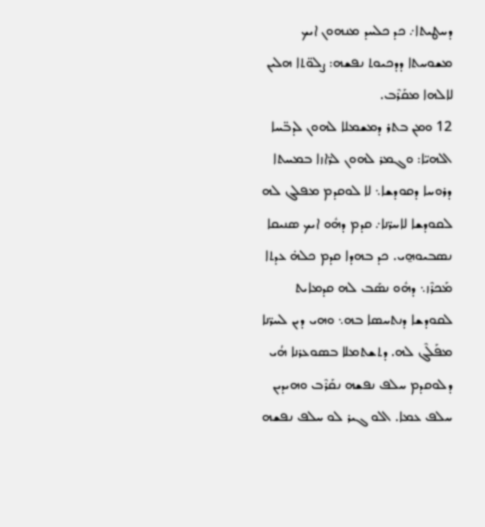ܕܚܛܝܬܐ܇ ܟܕ ܟܠܚܕ ܡܢܗܘܢ ܐܝܟ ܡܫܘܚܬܐ ܕܕܟܝܘܬ ܢܦܫܗ: ܨܠܘ̈ܬܐ ܗܠܝܢ ܠܐܠܗܐ ܡܩܰܪܶܒ.
12 ܘܡܢ ܒܬܪ ܕܡܫܡܠܐ ܠܗܘܢ ܠܕܒ̈ܚܐ ܐܠܗܝ̈ܐ: ܘܓܡܪ ܠܗܘܢ ܠܖ̈ܐܙܐ ܒܡܚܬܐ ܕܪܘܚܐ ܕܩܘܕܫܐ܆ ܠܐ ܠܘܩܕܡ ܡܦܠܓ ܠܗ ܠܩܘܕܫܐ ܠܐܚܖ̈ܢܐ܇ ܩܕܡ ܕܗܽܘ ܐܝܟ ܣܢܝܩܐ ܢܣܒܝܘܗ̱ܝ. ܟܕ ܒܗܕܐ ܩܕܡ ܟܠܗ̇ ܥܕܬܐ ܡܰܟܪܶܙ܆ ܕܗܽܘ ܢܣܰܒ ܠܗ ܩܕܡܐܝܬ ܠܩܘܕܫܐ ܕܢܬܚܣܐ ܒܗ܆ ܘܗܝ ܕܝܢ ܠܚܖ̈ܢܐ ܡܦܰܠܶܓ ܠܗ. ܕܬܫܬܡܠܐ ܒܣܘܥܪܢܐ ܗܳܝ ܕܠܘܩܕܡ ܚܠܦ ܢܦܫܗ ܢܩܰܪܶܒ ܘܗܝܕܝܢ ܚܠܦ ܥܡܐ. ܐܠܘ ܓܝܪ ܠܘ ܚܠܦ ܢܦܫܗ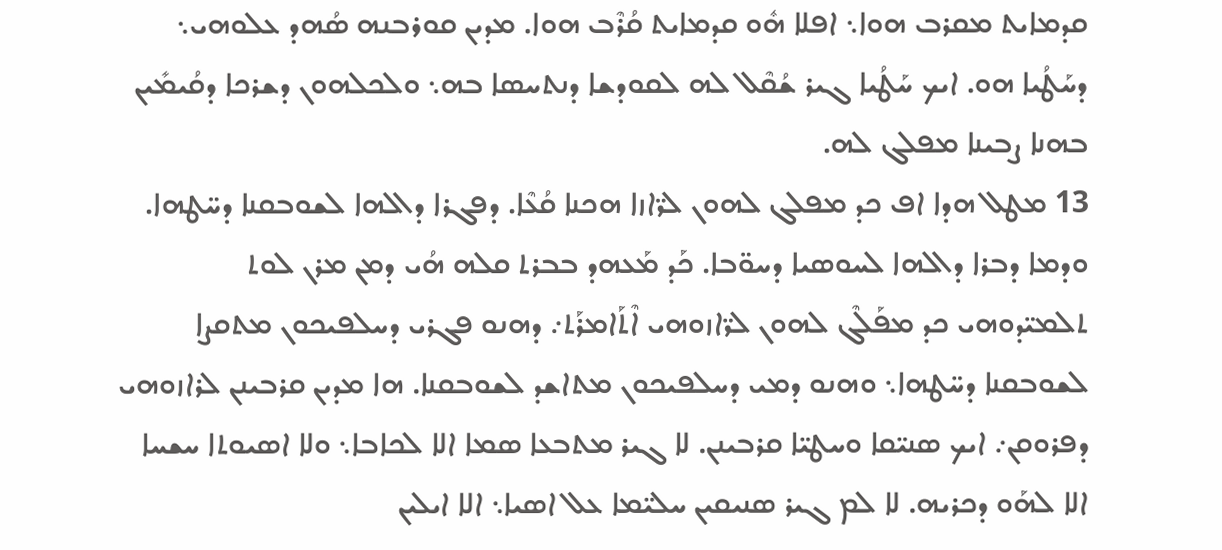ܩܕܡܐܝܬ ܡܩܪܒ ܗܘܐ܆ ܐܦܠܐ ܗܽܘ ܩܕܡܐܝܬ ܩܳܪܶܒ ܗܘܐ. ܡܕܝܢ ܩܘܪܒܢܗ ܣܳܗܕ ܥܠܘܗܝ܆ ܕܚܰܛܳܝܐ ܗܘ. ܐܝܟ ܚܰܛܳܝܐ ܓܝܪ ܫܳܩܶܠ ܠܗ ܠܩܘܕܫܐ ܕܢܬܚܣܐ ܒܗ܆ ܘܠܟܠܗܘܢ ܕܫܪܟܐ ܕܩܳܝܡܺܝܢ ܒܗܢܐ ܨܒܝܢܐ ܡܦܠܓ ܠܗ.
13 ܡܛܠ ܗܕܐ ܐܦ ܟܕ ܡܦܠܓ ܠܗܘܢ ܠܖ̈ܐܙܐ ܗܟܢܐ ܩܳܥܶܐ. ܕܦܓܪܐ ܕܐܠܗܐ ܠܫܘܒܩܢܐ ܕܚ̈ܛܗܐ. ܘܕܡܐ ܕܒܪܐ ܕܐܠܗܐ ܠܚܘܣܝܐ ܕܚܘ̈ܒܐ. ܟܰܕ ܡܰܥܗܕ ܒܒܪܬ ܩܠܗ ܗܳܝ ܕܡܢ ܡܪܢ ܠܘܬ ܬܠܡܝ̈ܕܘܗܝ ܟܕ ܡܦܰܠܶܓ ܠܗܘܢ ܠܖ̈ܐܙܘܗܝ ܐܶܬܰܐܡܪܰܬ܇ ܕܗܢܘ ܦܓܪܝ ܕܚܠܦܝܟܘܢ ܡܬܩܨܐ ܠܫܘܒܩܢܐ ܕܚ̈ܛܗܐ܆ ܘܗܢܘ ܕܡܝ ܕܚܠܦܝܟܘܢ ܡܬܐܫܕ ܠܫܘܒܩܢܐ. ܗܐ ܡܕܝܢ ܩܪܒܝܢܢ ܠܪܐܙܘܗܝ ܕܦܪܘܩܢ܇ ܐܝܟ ܣܢܝ̈ܩܐ ܘܚܛܝ̈ܐ ܩܪܒܝܢܢ. ܠܐ ܓܝܪ ܡܬܒܥܐ ܣܡܐ ܐܠܐ ܠܟܐܒܐ܆ ܘܠܐ ܐܣܝܘܬܐ ܚܫܚܐ ܐܠܐ ܠܗܰܘ ܕܟܪܝܗ. ܠܐ ܠܡ ܓܝܪ ܣܢܝܩܝܢ ܚܠܝ̈ܡܐ ܥܠ ܐܣܝܐ܆ ܐܠܐ ܐܝܠܝܢ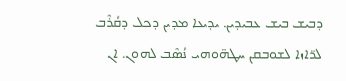ܕܒܝܫ ܒܝܫ ܥܒܝܕܝܢ. ܝܕܝܥܐ ܡܕܝܢ ܕܟܠ ܕܩܳܪܶܒ ܠܖ̈ܐܙܐ ܠܫܘܒܩܢ ܚܛܗ̈ܘܗܝ ܢܳܣܶܒ ܠܗܘܢ. ܐܢ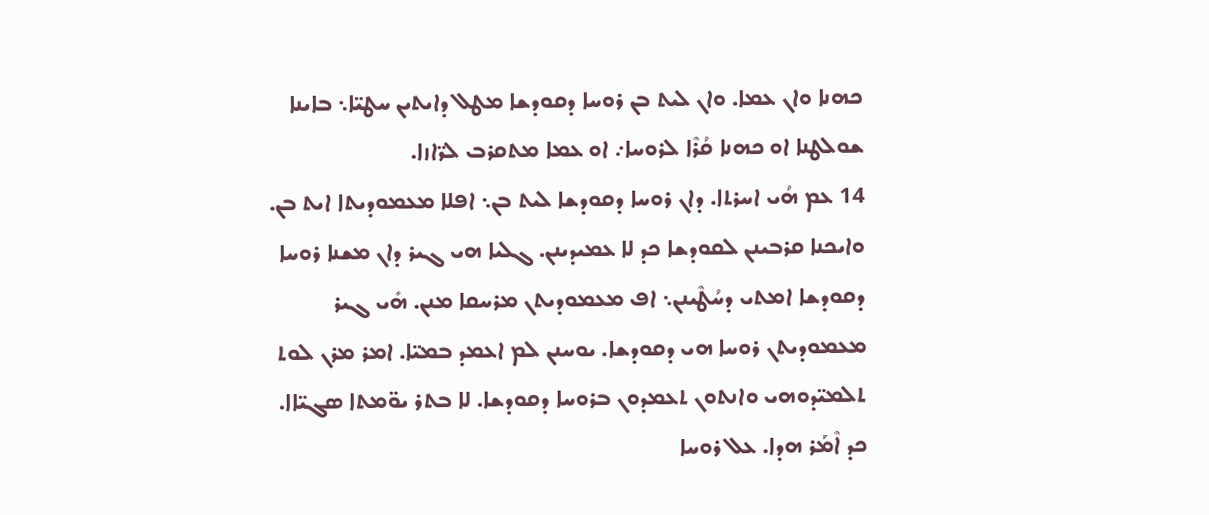ܟܗܢܐ ܘܐܢ ܥܡܐ. ܘܐܢ ܠܝܬ ܒܢ ܪܘܚܐ ܕܩܘܕܫܐ ܡܛܠ ܕܐܝܬܝܢ ܚܛܝ̈ܐ܆ ܒܐܝܢܐ ܫܘܠܛܢܐ ܐܘ ܟܗܢܐ ܩܳܪܶܐ ܠܪܘܚܐ܇ ܐܘ ܥܡܐ ܡܬܩܪܒ ܠܖ̈ܐܙܐ.
14 ܥܡ ܗܳܝ ܐܚܪܬܐ. ܕܐܢ ܪܘܚܐ ܕܩܘܕܫܐ ܠܝܬ ܒܢ܆ ܐܦܠܐ ܡܥܡܘܕܝܬܐ ܐܝܬ ܒܢ. ܘܐܝܟܢܐ ܩܪܒܝܢܢ ܠܩܘܕܫܐ ܟܕ ܠܐ ܥܡܝܕܝܢܢ. ܓܠܝܐ ܗܝ ܓܝܪ ܕܐܢ ܡܫܢܐ ܪܘܚܐ ܕܩܘܕܫܐ ܐܡܬܝ ܕܚܳܛܶܝܢܢ܆ ܐܦ ܡܥܡܘܕܝܬܢ ܡܪܚܩܐ ܡܢܢ. ܗܺܝ ܓܝܪ ܡܥܡܘܕܝܬܢ ܪܘܚܐ ܗܝ ܕܩܘܕܫܐ. ܝܘܚܢܢ ܠܡ ܐܥܡܕ ܒܡܝ̈ܐ. ܐܡܪ ܡܪܢ ܠܘܬ ܬܠܡܝ̈ܕܘܗܝ ܘܐܢܬܘܢ ܬܥܡܕܘܢ ܒܪܘܚܐ ܕܩܘܕܫܐ. ܠܐ ܒܬܪ ܝܘ̈ܡܬܐ ܣܓܝ̈ܐܐ. ܟܕ ܐܶܡܰܪ ܗܕܐ. ܥܠ ܪܘܚܐ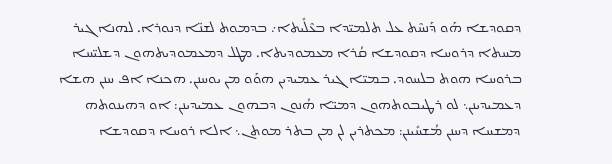ܕܩܘܕܫܐ ܗܰܘ ܕܰܢܚܶܬ ܥܠ ܬܠܡܝ̈ܕܐ ܒܥܶܠܺܝܬܐ܇ ܒܕܡܘܬ ܠܫܢ̈ܐ ܕܢܘܪܐ. ܠܗܢܐ ܓܝܪ ܡܚܬܐ ܕܪܘܚܐ ܕܩܘܕܫܐ ܩܳܪܐ ܡܥܡܘܕܝܬܐ. ܡܛܠ ܕܡܥܡܘܕܝܬܗܘܢ ܕܫܠܝ̈ܚܐ ܒܪܘܚܐ ܗܘܬ ܒܠܚܘܕ. ܒܡܝ̈ܐ ܓܝܪ ܥܡܝܕܝܢ ܗܘܰܘ ܡܢ ܝܘܚܢܢ. ܗܟܢܐ ܐܦ ܚܢܢ ܗܫܐ ܕܥܡܝܕܝܢܢ܆ ܠܘ ܪܛܝܒܘܬܗܘܢ ܕܡܝ̈ܐ ܗܳܢܘܢ ܕܒܗܘܢ ܥܡܝܕܝܢܢ: ܐܘ ܕܗܝܢܘܬܗ ܕܡܫܚܐ ܕܚܢܢ ܡܳܫܚܺܝܢܢ: ܡܟܬܪܝܢ ܠܢ ܡܢ ܒܬܪ ܡܘܬܢ܆ ܐܠܐ ܪܘܚܐ ܕܩܘܕܫܐ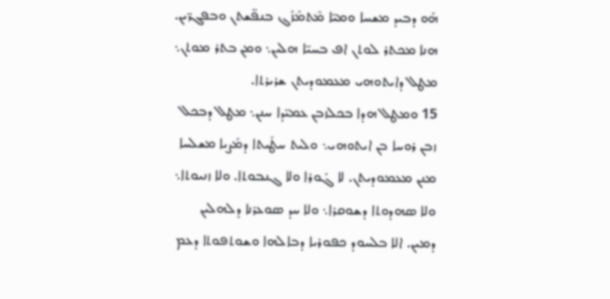ܗܰܘ ܕܒܝܕ ܡܫܚܐ ܘܡܝ̈ܐ ܡܶܬܡܰܙܰܓ ܒܢܦ̈ܫܬܢ ܘܒܦܓܖ̈ܝܢ. ܗܢܐ ܡܟܬܪ ܠܘܬܢ ܐܦ ܒܚܝ̈ܐ ܗܠܝܢ܆ ܘܡܢ ܒܬܪ ܡܘܬܢ܆ ܡܛܠ ܕܐܝܬܘܗܝ ܡܥܡܘܕܝܬܢ ܫܪܝܪܬܐ.
15 ܘܡܛܠ ܗܕܐ ܒܟܠܙܒܢ ܥܡܝ̈ܕܐ ܚܢܢ܆ ܡܛܠ ܕܒܟܠ ܙܒܢ ܪܘܚܐ ܒܢ ܐܝܬܘܗܝ܆ ܘܠܝܬ ܚܛܺܝܬܐ ܕܡܰܨܝܐ ܡܫܠܚܐ ܡܢܢ ܡܥܡܘܕܝܬܢ. ܠܐ ܓܰܘܪܐ ܘܠܐ ܓܢܒܘܬܐ. ܘܠܐ ܙܢܝܘܬܐ܆ ܘܠܐ ܣܗܕܘܬܐ ܕܫܘܩܪܐ܆ ܘܠܐ ܚܕ ܣܘܥܪܢܐ ܕܠܗܠܝܢ ܕܡܝܢ. ܐܠܐ ܒܠܚܘܕ ܟܦܘܪܝܐ ܕܒܐܠܗܐ ܘܫܘܬܦܘܬܐ ܕܥܡ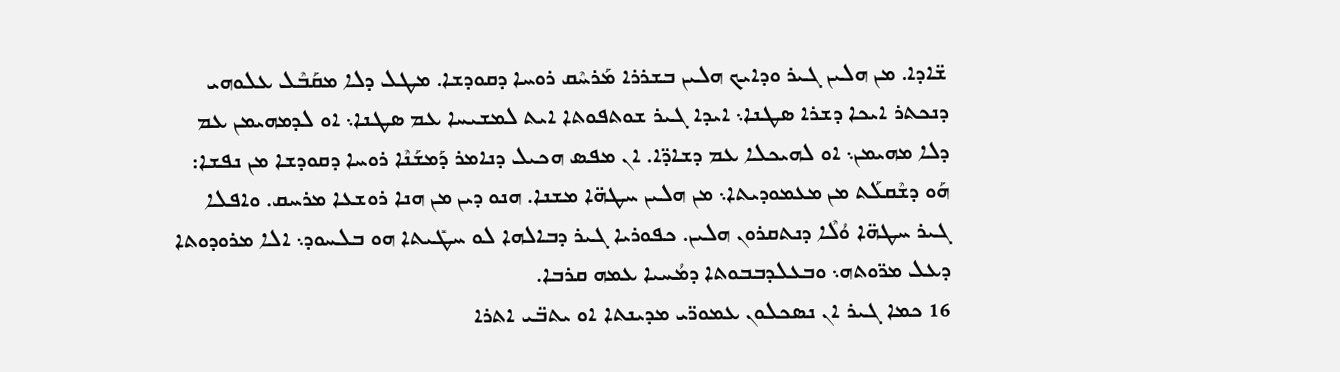ܫ̈ܐܕܐ. ܡܢ ܗܠܝܢ ܓܝܪ ܘܕܐܝܟ ܗܠܝܢ ܒܫܪܪܐ ܡܰܪܚܶܩ ܪܘܚܐ ܕܩܘܕܫܐ. ܡܛܠ ܕܠܐ ܡܩܰܒܶܠ ܥܠܘܗܝ ܕܢܟܬܪ ܐܝܟܐ ܕܫܪܐ ܣܛܢܐ܆ ܐܝܕܐ ܓܝܪ ܫܘܬܦܘܬܐ ܐܝܬ ܠܡܫܝܚܐ ܥܡ ܣܛܢܐ܆ ܐܘ ܠܕܡܗܝܡܢ ܥܡ ܕܠܐ ܡܗܝܡܢ܆ ܐܘ ܠܗܝܟܠܐ ܥܡ ܕܫܐܕ̈ܐ. ܐܢ ܡܦܣ ܗܟܝܠ ܕܢܐܡܪ ܕܰܡܫܰܢܶܐ ܪܘܚܐ ܕܩܘܕܫܐ ܡܢ ܢܦܫܐ: ܗܰܘ ܕܫܶܩܠܰܬ ܡܢ ܡܥܡܘܕܝܬܐ܆ ܡܢ ܗܠܝܢ ܚܛܗ̈ܐ ܡܫܢܐ. ܗܢܘ ܕܝܢ ܡܢ ܗܢܐ ܪܘܫܥܐ ܡܪܚܩ. ܘܐܦܠܐ ܓܝܪ ܚܛܗ̈ܐ ܘܳܠܶܐ ܕܢܬܩܪܘܢ ܗܠܝܢ. ܟܦܘܪܝܐ ܓܝܪ ܕܒܐܠܗܐ ܠܘ ܚܛܺܝܬܐ ܗܘ ܒܠܚܘܕ܆ ܐܠܐ ܡܪܘܕܘܬܐ ܕܥܠ ܡܖ̈ܘܬܗ܆ ܘܒܥܠܕܒܒܘܬܐ ܕܡܳܚܝܐ ܥܡܗ ܩܪܒܐ.
16 ܟܡܐ ܓܝܪ ܐܢ ܢܣܟܠܘܢ ܥܡܘܖ̈ܝ ܡܕܝܢܬܐ ܐܘ ܝܬܒ̈ܝ ܐܬܪܐ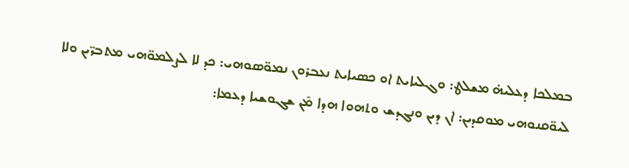ܒܡܠܟܐ ܕܥܠܝܗ̇ ܡܫܠܛ: ܘܓܠܝܐܝܬ ܐܘ ܟܣܝܐܝܬ ܢܥܒܪܘܢ ܢܡܘ̈ܣܘܗܝ: ܟܕ ܠܐ ܠܨܠܡܘ̈ܗܝ ܡܬܒܖ̈ܝܢ ܘܠܐ ܠܝܘ̈ܩܢܘܗܝ ܡܘܩܕܝܢ: ܐܢ ܕܝܢ ܘܢܓܕܫ ܘܬܗܘܐ ܗܕܐ ܡܶܢ ܫܓܘܫܝܐ ܕܥܡܐ: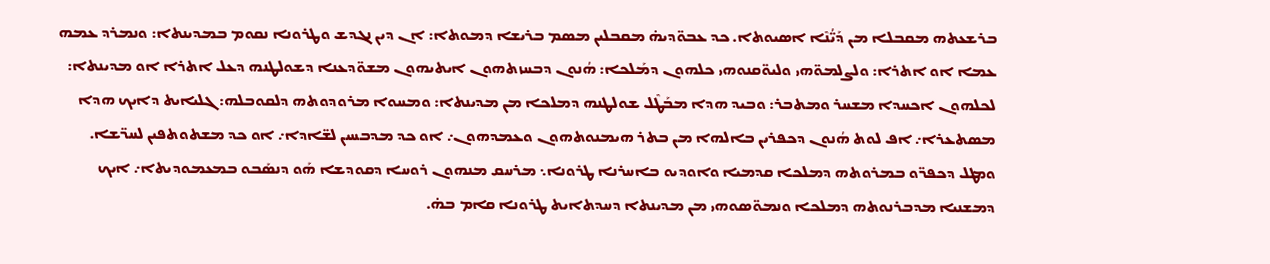ܒܪܫܥܬܗ ܡܩܒܠܐ ܡܢ ܕܰܝ̈ܳܢܶܐ ܐܣܝܘܬܐ. ܟܕ ܥܒܘ̈ܕܝܗ̇ ܡܩܒܠܝܢ ܡܣܡ ܒܪܝܫܐ ܕܡܘܬܐ: ܐܢ ܕܝܢ ܢܓܕܫ ܘܛܪܘܢܐ ܢܩܘܡ ܒܡܕܝܢܬܐ: ܘܢܡܪܕ ܥܡܗ ܥܡܐ ܐܘ ܐܬܪܐ: ܘܠܨܠܡܘ̈ܗܝ ܘܠܝܘ̈ܩܢܘܗܝ ܟܠܗܘܢ ܕܡܰܠܟܐ: ܗܳܢܘܢ ܕܒܚܙܬܗܘܢ ܐܝܬܝܗܘܢ ܡܫܘ̈ܕܥܢܐ ܕܫܘܠܛܢܗ ܕܥܠ ܐܬܪܐ ܐܘ ܡܕܝܢܬܐ: ܠܟܠܗܘܢ ܐܟܚܕܐ ܡܫܚܪ ܘܡܬܒܪ: ܘܒܝܕ ܗܕܐ ܡܒܰܛܶܠ ܫܘܠܛܢܗ ܕܡܠܟܐ ܡܢ ܡܕܝܢܬܐ: ܘܡܚܘܐ ܡܪܘܕܘܬܗ ܕܠܩܘܒܠܗ: ܓܠܝܐܝܬ ܕܐܝܟ ܗܕܐ ܡܣܬܥܪܐ܇ ܐܦ ܠܘܬ ܗܳܢܘܢ ܕܟܦܪܝܢ ܒܐܠܗܐ ܡܢ ܒܬܪ ܗܝܡܢܘܬܗܘܢ ܘܥܡܕܗܘܢ܇ ܐܘ ܟܕ ܡܕܒܚܝܢ ܠܫ̈ܐܕܐ܇ ܐܘ ܟܕ ܡܫܬܘܬܦܝܢ ܠܚܖ̈ܫܐ. ܘܡܛܠ ܕܟܦܖ̈ܘ ܒܡܪܘܬܗ ܕܡܠܟܐ ܩܕܡܝܐ ܘܐܘܕܝܘ ܒܐܚܪܢܐ ܛܪܘܢܐ܆ ܡܪܚܩ ܡܢܗܘܢ ܪܘܚܐ ܕܩܘܕܫܐ ܗܰܘ ܕܢܣܰܒܘ ܒܡܥܡܘܕܝܬܐ܇ ܐܝܟ ܕܡܫܢܝܐ ܡܕܒܪܢܘܬܗ ܕܡܠܟܐ ܘܢܡܘ̈ܣܘܗܝ ܡܢ ܡܕܝܢܬܐ ܕܚܕܬܐܝܬ ܛܪܘܢܐ ܩܐܡ ܒܗ̇.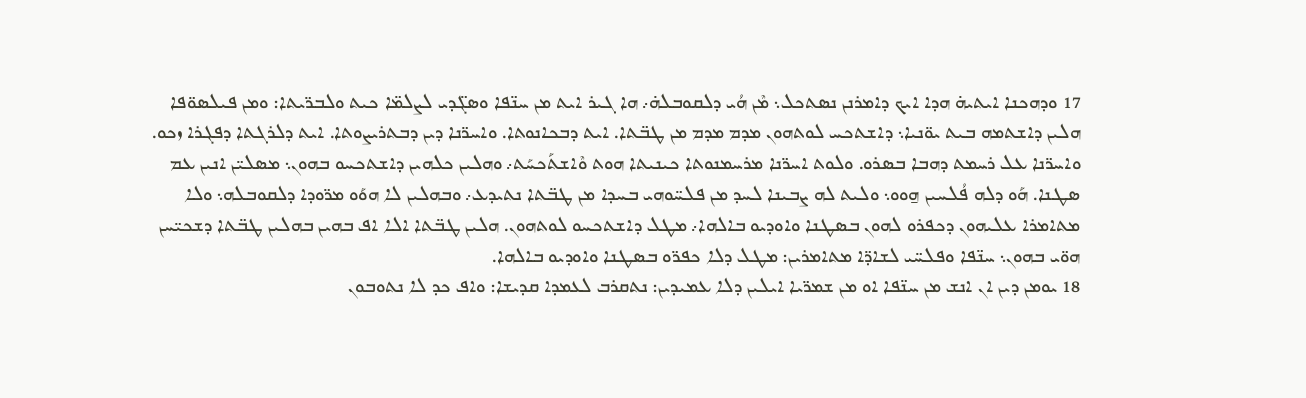17 ܘܕܗܟܢܐ ܐܝܬܝܗ̇ ܗܕܐ ܐܝܟ ܕܐܡܪܢܢ ܢܣܬܟܠ܆ ܡܶܢ ܗܳܝ ܕܠܩܘܒܠܗ̇܇ ܗܐ ܓܝܪ ܐܝܬ ܡܢ ܚܢ̈ܦܐ ܘܣܓ̈ܕܝ ܠܨܠܡ̈ܐ ܟܝܬ ܘܠܒܖ̈ܝܬܐ: ܘܡܢ ܦܝܠܣܘ̈ܦܐ ܗܠܝܢ ܕܐܫܬܡܗ ܒܝܬ ܝܘ̈ܢܝܐ܆ ܕܐܫܬܟܚ ܠܘܬܗܘܢ ܡܕܡ ܡܕܡ ܡܢ ܛܒ̈ܬܐ. ܐܝܬ ܕܒܟܐܢܘܬܐ. ܘܐܚܖ̈ܢܐ ܕܝܢ ܕܒܬܪܝܨܘܬܐ. ܐܝܬ ܕܠܪܓܬܐ ܕܦܓܪܐ ܙܟܘ. ܘܐܚܖ̈ܢܐ ܥܠ ܪܚܡܬ ܕܗܒܐ ܒܣܪܘ. ܘܠܘܬ ܐܚܖ̈ܢܐ ܡܪܚܡܢܘܬܐ ܟܝܢܝܬܐ ܗܘܬ ܘܶܐܫܬܰܟܚܰܬ܇ ܘܗܠܝܢ ܟܠܗܝܢ ܕܐܫܬܟܚܘ ܒܗܘܢ܆ ܡܣܠܝ̈ܢ ܐܢܝܢ ܥܡ ܣܛܢܐ. ܗܰܘ ܕܠܗ ܦܳܠܚܝܢ ܗ̱ܘܘ܆ ܘܠܝܬ ܠܗ ܨܒܝܢܐ ܠܚܕ ܡܢ ܦܠܚ̈ܘܗܝ ܒܚܕܐ ܡܢ ܛܒ̈ܬܐ ܢܬܝܕܥ܇ ܘܒܗܠܝܢ ܠܐ ܗܘܰܘ ܡܖ̈ܘܕܐ ܕܠܩܘܒܠܗ܆ ܘܠܐ ܡܬܐܡܪܐ ܥܠܝܗܘܢ ܕܟܦܪܘ ܠܗܘܢ ܒܣܛܢܐ ܘܐܘܕܝܘ ܒܐܠܗܐ܇ ܡܛܠ ܕܐܫܬܟܚܘ ܠܘܬܗܘܢ. ܗܠܝܢ ܛܒ̈ܬܐ ܐܠܐ ܐܦ ܒܗܝܢ ܒܗܠܝܢ ܛܒ̈ܬܐ ܕܫܟܝ̈ܚܢ ܗܘ̈ܝ ܒܗܘܢ܆ ܚܢ̈ܦܐ ܘܦܠܚ̈ܝ ܠܫܐܕ̈ܐ ܡܬܐܡܪܝܢ: ܡܛܠ ܕܠܐ ܟܦܖ̈ܘ ܒܣܛܢܐ ܘܐܘܕܝܘ ܒܐܠܗܐ.
18 ܝܘܡܢ ܕܝܢ ܐܢ ܐܢܫ ܡܢ ܚܢ̈ܦܐ ܐܘ ܡܢ ܫܡܖ̈ܝܐ ܐܝܠܝܢ ܕܠܐ ܥܡܝܕܝܢ: ܢܬܩܪܒ ܠܥܡܕܐ ܩܕܝܫܐ: ܘܐܦ ܟܕ ܠܐ ܢܬܘܒܘܢ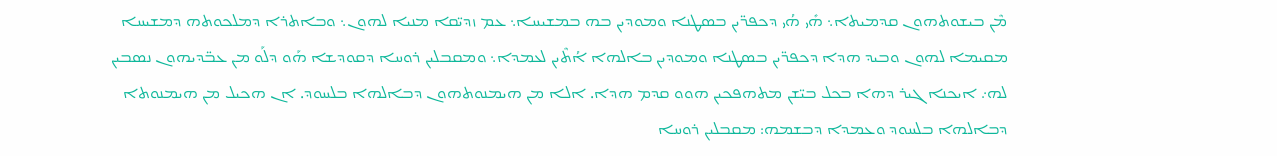ܡܶܢ ܒܝܫܘܬܗܘܢ ܩܕܡܝܬܐ܆ ܗܺܝ ܗܳܝ ܕܟܦܖ̈ܝܢ ܒܣܛܢܐ ܘܡܘܕܝܢ ܒܗ ܒܡܫܝܚܐ܆ ܥܡ ܙܕܝ̈ܩܐ ܡܢܝܐ ܠܗܘܢ܆ ܘܒܐܬܪܐ ܕܡܠܟܘܬܗ ܕܡܫܝܚܐ ܡܩܝܡܐ ܠܗܘܢ ܘܒܝܕ ܗܕܐ ܕܟܦܖ̈ܝܢ ܒܣܛܢܐ ܘܡܘܕܝܢ ܒܐܠܗܐ ܐܳܬܶܝܢ ܠܥܡܕܐ܆ ܘܡܩܒܠܝܢ ܪܘܚܐ ܕܩܘܕܫܐ ܗܰܘ ܕܠܰܘ ܡܢ ܥܒ̈ܕܝܗܘܢ ܢܣܒܝܢ ܠܗ܇ ܐܝܟܢܐ ܓܝܪ ܕܗܐ ܒܟܠ ܒܝ̈ܫܢ ܡܬܗܦܟܝܢ ܗܘܘ ܩܕܡ ܗܕܐ. ܐܠܐ ܡܢ ܗܝܡܢܘܬܗܘܢ ܕܒܐܠܗܐ ܒܠܚܘܕ. ܐܢ ܗܟܝܠ ܡܢ ܗܝܡܢܘܬܐ ܕܒܐܠܗܐ ܒܠܚܘܕ ܘܥܡܕܐ ܕܒܫܡܗ: ܡܩܒܠܝܢ ܪܘܚܐ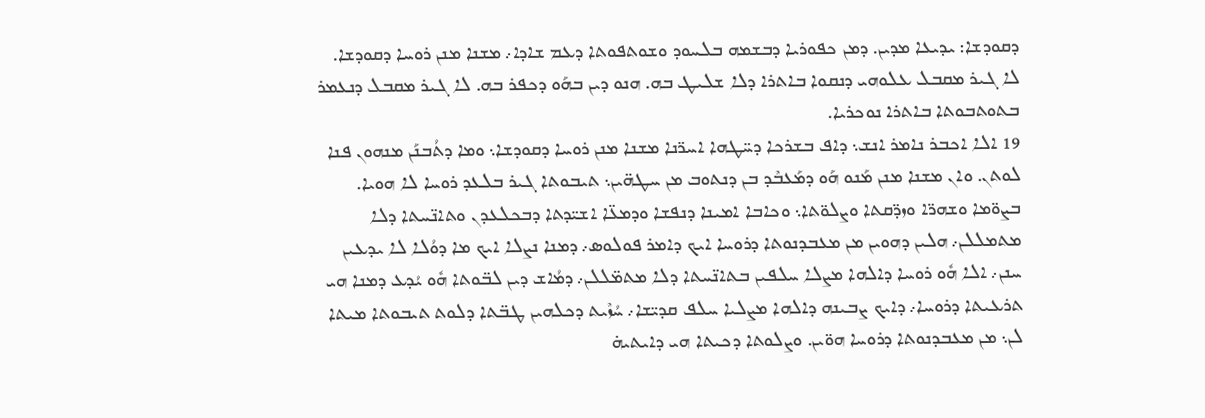ܕܩܘܕܫܐ: ܝܕܝܥܐ ܡܕܝܢ. ܕܡܢ ܟܦܘܪܝܐ ܕܒܫܡܗ ܒܠܚܘܕ ܘܫܘܬܦܘܬܐ ܕܥܡ ܫܐܕܐ܇ ܡܫܢܐ ܡܢܢ ܪܘܚܐ ܕܩܘܕܫܐ. ܠܐ ܓܝܪ ܡܩܒܠ ܥܠܘܗܝ ܕܢܩܘܐ ܒܐܬܪܐ ܕܠܐ ܫܠܝܛ ܒܗ. ܗܢܘ ܕܝܢ ܒܗܰܘ ܕܟܦܪ ܒܗ. ܠܐ ܓܝܪ ܡܩܒܠ ܕܢܥܡܪ ܒܬܘܬܒܘܬܐ ܒܐܬܪܐ ܢܘܟܪܝܐ.
19 ܐܠܐ ܐܟܒܪ ܢܐܡܪ ܐܢܫ܆ ܕܐܦ ܒܫܪܟܐ ܕܚ̈ܛܗܐ ܐܚܖ̈ܢܐ ܡܫܢܐ ܡܢܢ ܪܘܚܐ ܕܩܘܕܫܐ܆ ܘܡܐ ܕܬܳܒܢܰܢ ܡܢܗܘܢ ܦܢܐ ܠܘܬܢ. ܘܐܢ ܡܫܢܐ ܡܢܢ ܡܰܢܘ ܗܰܘ ܕܡܰܥܒܶܕ ܒܢ ܕܢܬܘܒ ܡܢ ܚܛܗ̈ܝܢ܆ ܬܝܒܘܬܐ ܓܝܪ ܒܠܥܕ ܪܘܚܐ ܠܐ ܗܘܝܐ. ܒܨܘ̈ܡܐ ܘܫܗܖ̈ܐ ܘܙܕ̈ܩܬܐ ܘܨܠܘ̈ܬܐ܆ ܘܟܐܒܐ ܐܡܝܢܐ ܕܢܦܫܐ ܘܕܡܥ̈ܐ ܐܫܝ̈ܕܬܐ ܕܒܟܠܥܕܢ ܘܬܐܢ̈ܚܬܐ ܕܠܐ ܡܬܡܠܠܢ܇ ܗܠܝܢ ܕܗܘܝܢ ܡܢ ܡܥܒܕܢܘܬܐ ܕܪܘܚܐ ܐܝܟ ܕܐܡܪ ܦܘܠܘܣ܇ ܕܡܢܐ ܢܨܠܐ ܐܝܟ ܡܐ ܕܘܳܠܐ ܠܐ ܝܕܥܝܢ ܚܢܢ܇ ܐܠܐ ܗܽܘ ܪܘܚܐ ܕܐܠܗܐ ܡܨܠܐ ܚܠܦܝܢ ܒܬܐܢ̈ܚܬܐ ܕܠܐ ܡܬܡ̈ܠܠܢ܇ ܕܡܳܐܫ ܕܝܢ ܠܒ̈ܘܬܐ ܗܽܘ ܝܳܕܥ ܕܡܢܐ ܗܝ ܬܪܥܝܬܐ ܕܪܘܚܐ܇ ܕܐܝܟ ܨܒܝܢܗ ܕܐܠܗܐ ܡܨܠܝܐ ܚܠܦ ܩܕܝ̈ܫܐ܇ ܚܳܙܶܝܬ ܕܟܠܗܝܢ ܛܒ̈ܬܐ ܕܠܘܬ ܬܝܒܘܬܐ ܡܝܬܐ ܠܢ܆ ܡܢ ܡܥܒܕܢܘܬܐ ܕܪܘܚܐ ܗܘ̈ܝܢ. ܘܨܠܘܬܐ ܕܟܝܬܐ ܗܝ ܕܐܝܬܝܗ̇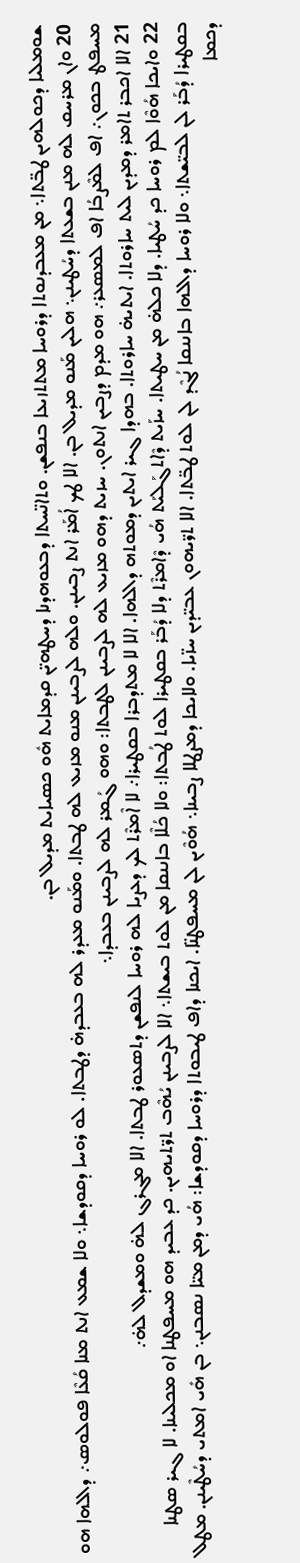ܫܘܡܠܝܐ ܕܟܘܠܗܝܢ ܛܒ̈ܬܐ܆ ܡܢ ܡܥܒܕܢܘܬܐ ܕܪܘܚܐ ܡܬܬܙܝܥܐ ܒܢܦܫܢ. ܘܬܐܢ̈ܚܬܐ ܕܒܥܘܗܕܢܐ ܕܚܛܗܝ̈ܢ ܩܕܡܐܝܬ ܗܽܘ ܟܣܝܐܝܬ ܡܕܝܠ ܒܢ.
20 ܘܐܢ ܡܪܚܩ ܠܗ ܡܢܢ ܒܫܥܬܐ ܕܚܳܛܝܢܢ܆ ܗܠܝܢ ܡܰܢܘ ܡܕܝܠ ܒܢ. ܐܠܐ ܛܟ ܐܳܡܰܪ ܐܢܬ ܨܒܝܢܢ. ܘܠܗ ܠܨܒܝܢܢ ܡܢܘ ܡܙܝܥ ܠܗ ܛܒܬܐ. ܘܡܰܢܘ ܡܥܕܪ ܠܗ ܒܥܒܕܗ̇ ܕܛܒܬܐ. ܠܘ ܪܘܚܐ ܕܩܘܕܫܐ܆ ܘܠܐ ܫܡܥ ܐܢܬ ܡܢܐ ܩܳܥܶܐ ܦܘܠܘܣ܇ ܕܐܠܗܐ ܗܘ ܡܚܦܛ ܒܟܘܢ܇ ܐܦ ܠܡܶܨܒܳܐ ܐܦ ܠܡܣܥܪ܇ ܗܘ ܡܕܡ ܕܨܒܝܢ ܐܢܬܘܢ. ܚܙܝܬ ܕܗܘ ܡܙܝܥ ܠܗ ܠܨܒܝܢܢ ܠܛܒܬܐ: ܘܗܘ ܓܳܡܪ ܠܗ ܠܨܒܝܢܢ ܒܥܒܕܐ܆
21 ܐܠܐ ܐܟܒܪ ܬܐܡܪ ܕܡܕܝܢ ܠܝܬ ܚܐܪܘܬܐ. ܐܝܬܝܗ̇ ܚܐܪܘܬܐ. ܒܗܕܐ ܓܝܪ ܐܝܬܝܢ ܕܡܘܬܗ ܕܐܠܗܐ. ܐܠܐ ܠܐ ܡܬܕܒܪܐ ܒܩܛܝܪܐ܇ ܠܐ ܐܶܡܪܶܬ ܠܟ ܕܥܨܝܐ ܠܗ ܪܘܚܐ ܠܢܦܫܢ ܕܬܣܥܘܪ ܛܒܬܐ. ܐܠܐ ܡܓܪܓ ܠܗ̇ ܘܡܫܕܠ ܠܗ̇܇
22 ܘܐܝܟܐ ܗܳܘܶܐ ܠܡ ܪܘܚܐ ܟܕ ܚܳܛܝܐ. ܕܠܐ ܟܠܗ̇ ܡܢ ܚܛܝܬܐ. ܚܙܰܝܬ ܕܶܐܬܓܰܠܝܰܬ ܗܳܝ ܕܶܐܡܪܶܬ ܕܠܐ ܕܳܒܰܪ ܒܩܛܝܪܐ ܠܘܬ ܛܳܒܬܐ: ܘܠܐ ܟܳܠܶܐ ܒܐܢܢܩܐ ܡܢ ܠܘܬ ܒܝܫܬܐ܆ ܐܠܐ ܠܨܒܝܢܢ ܝܳܗܶܒ ܬܖ̈ܬܝܗܝܢ. ܟܕ ܥܒܝܕ ܗܘ ܡܚܦܛܢܐ ܐܘ ܡܟܠܝܢܐ. ܠܐ ܓܝܪ ܣܛܢܐ ܒܩܛܝܪܐ ܕܳܒܰܪ ܠܢ ܠܒܝ̈ܫܬܐ܆ ܘܠܐ ܪܘܚܐ ܕܐܠܗܐ ܒܐܢܢܩܐ ܢܳܓܶܕ ܠܢ ܠܘܬ ܛܒ̈ܬܐ. ܐܠܐ ܬܖ̈ܝܗܘܢ ܥܒܝ̈ܕܝܢ ܚܙ̈ܝܐ. ܘܠܐܝܟܐ ܕܡܨܛܠܐ ܨܒܝܢܐ܆ ܗܳܘܶܝܢ ܠܢ ܡܚܦܛܢ̈ܐ. ܐܝܟܢܐ ܕܐܦ ܛܝܒܘܬܐ ܕܪܘܚܐ ܕܩܘܕܫܐ: ܗܳܝ ܕܡܢ ܡܝ̈ܐ ܢܣܒܢܢ܆ ܒܢ ܗܺܝ ܐܡܬܝ ܕܚܳܛܶܝܢܢ. ܡܛܠ ܕܟܡܐ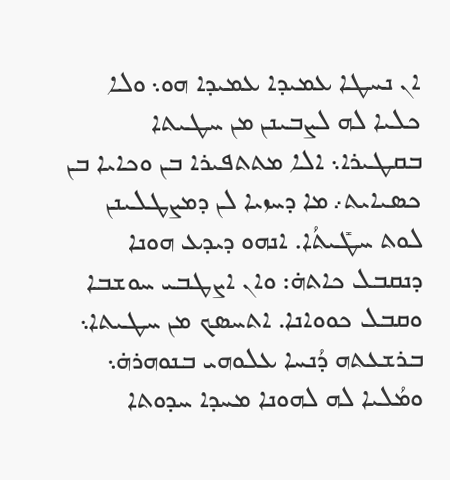ܐܢ ܢܚܛܐ ܥܡܝܕܐ ܥܡܝܕܐ ܗܘ܆ ܘܠܐ ܟܠܝܐ ܠܗ ܠܨܒܝܢܢ ܡܢ ܚܛܝܬܐ ܒܩܛܝܪܐ܆ ܐܠܐ ܡܬܬܦܝܪܐ ܒܢ ܘܟܐܝܐ ܒܢ ܟܣܝܐܝܬ܇ ܡܐ ܕܚܙܝܐ ܠܢ ܕܡܨܛܠܝܢܢ ܠܘܬ ܚܛܺܝܬܳܐ. ܐܢܗܘ ܕܝܕܥ ܗܘܢܐ ܕܢܩܒܠ ܟܐܬܗ̇: ܘܐܢ ܐܨܛܒܝ ܚܘܫܒܐ ܘܩܒܠ ܟܘܘܐܢܐ. ܐܬܚܣܟ ܡܢ ܚܛܝܬܐ܆ ܒܪܫܥܬܗ ܕܳܢܚܐ ܥܠܘܗܝ ܒܢܘܗܪܗ̇܆ ܘܡܳܠܝܐ ܠܗ ܠܗܘܢܐ ܡܚܕܐ ܚܕܘܬܐ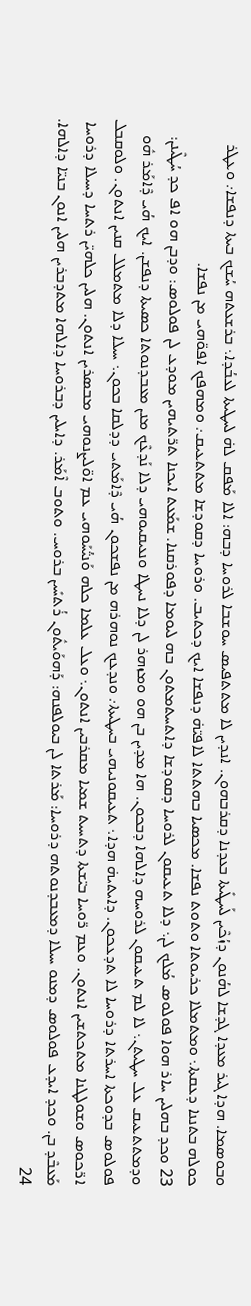ܘܒܘܣܡܐ. ܗܕܐ ܓܝܪ ܡܥܕܐ ܓܕܫܐ ܠܗܳܢܘܢ ܕܙܳܟܶܝܢ ܠܰܚܛܺܝܬܐ ܒܥܕܢܐ ܕܩܪܒܗܘܢ. ܐܢܕܝܢ ܠܐ ܡܬܬܦܝܣ ܚܘܫܒܐ ܠܪܘܚܐ ܕܒܗ: ܐܠܐ ܡܰܦܩ ܠܗ̇ ܠܚܛܝܬܐ ܠܥܒܳܕܐ܆ ܒܪܫܥܬܗ ܚܳܫܟ ܒܝܬܐ ܕܢܦܫܐ܇ ܘܥܛܪ ܟܘܠܗ ܒܬܢܢܐ ܕܥܩܬܐ܆ ܘܡܬܡܠܐ ܟܪܝܘܬܐ ܘܬܘܬ ܢܦܫܐ. ܡܟܣܝܐ ܒܗܬܬܐ ܠܐܦܝ̈ܗ̇ ܕܢܦܫܐ ܐܝܟ ܕܟܬܝܒ. ܘܪܘܚܐ ܕܩܘܕܫܐ ܡܬܬܥܝܩ܇ ܘܡܗܦܟ ܐܦܘ̈ܗܝ ܡܢ ܢܦܫܐ.
23 ܘܟܕ ܒܗܠܝܢ ܚܐܪ ܗܘܐ ܦܘܠܘܣ ܡܳܠܟ ܠܢ܆ ܕܠܐ ܬܥܝܩܘܢ ܠܪܘܚܐ ܕܩܘܕܫܐ ܕܐܬܚܬܡܬܘܢ ܒܗ ܠܝܘܡܐ ܕܦܘܪܩܢܐ. ܫܡܰܥܬ ܐܝܟܢܐ ܬܖ̈ܬܝܗܝܢ ܡܘܕܥ ܠܢ ܦܘܠܘܣ: ܘܕܒܢ ܗܘ ܐܦ ܟܕ ܚܳܛܶܝܢܢ: ܘܕܡܬܬܥܝܩ ܥܠ ܚܛܝܬܢ܆ ܠܐ ܠܡ ܬܥܝܩܘܢ ܠܪܘܚܗ ܕܐܠܗܐ ܕܒܟܘܢ. ܗܐ ܡܕܝܢ ܒܢ ܗܘ ܘܡܙܗܪ ܠܢ ܕܠܐ ܢܚܛܐ ܘܢܥܝܩܝܘܗܝ ܕܠܐ ܢܰܕܥܶܟ ܡܢܢ ܡܥܒܕܢܘܬܐ ܟܣܝܬܐ ܕܢܦܫܢ. ܐܝܟ ܗܳܝ ܕܶܐܡܰܪ ܗܽܘ ܦܘܠܘܣ ܒܕܘܟܬܐ ܐܚܪܬܐ ܕܪܘܚܐ ܠܐ ܬܕܥܟܘܢ. ܕܐܝܬܝܗ̇ ܗܕܐ܆ ܬܥܝܩܘܢܝܗܝ ܒܚܛܝܬܐ܇ ܘܢܕܥܟ ܢܘܗܪܗ ܡܢ ܢܦܫܟܘܢ ܗܳܝ ܕܶܐܡܰܬܝ ܕܕܠܩܐ ܒܟܘܢ܆ ܚܝܠܐ ܕܠܐ ܡܬܡܠܠ ܩܢܝܢ ܐܢܬܘܢ. ܘܠܘܩܒܠ ܐܖ̈ܟܘܣ ܘܫܘܠܛܢܐ ܡܬܟܬܫܝܢ ܐܢܬܘܢ. ܘܥܡ ܖ̈ܘܚܐ ܒܝ̈ܫܬܐ ܕܬܚܝܬ ܫܡܝܐ ܡܩܪܒܝܢ ܐܢܬܘܢ܆ ܘܥܠ ܥܠܡܐ ܟܠܗ ܘܰܢܝ̈ܳܚܰܘܗܝ ܥܡ ܐܘ̈ܠܨܢܘܗܝ ܡܒܣܪܝܢ ܐܢܬܘܢ. ܗܠܝܢ ܟܠܗܝ̈ܢ ܪܬܚܐ ܕܚܝܠܐ ܕܪܘܚܐ ܡܰܥܒܶܕ ܒܢ. ܘܟܕ ܐܝܕܥ ܦܘܠܘܣ ܕܡܢܘ ܚܝܠܐ ܕܡܥܒܕܢܘܬܗ ܕܪܘܚܐ: ܡܰܪܬܐ ܠܢ ܒܝܘܠܦܢܗ: ܕܰܗܘܰܝܬܽܘܢ ܪܳܬܚܺܝܢ ܒܪܘܚ. ܘܬܘܒ ܐܶܡܰܪ. ܕܐܝܠܝܢ ܕܒܪܘܚܐ ܕܐܠܗܐ ܡܬܕܒܪܝܢ ܗܠܝܢ ܐܢܘܢ ܒܢܝ̈ܐ ܕܐܠܗܐ.
24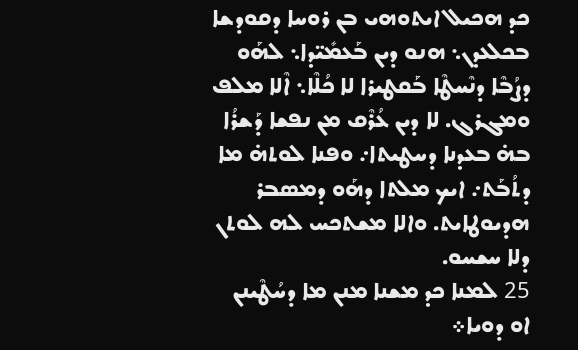ܟܕ ܗܟܝܠ ܐܝܬܘܗܝ ܒܢ ܪܘܚܐ ܕܩܘܕܫܐ ܒܟܠܥܕܢ܆ ܗܢܘ ܕܝܢ ܒܰܥܡܺܝ̈ܕܐ܆ ܠܗܰܘ ܕܨܳܒܶܐ ܕܢܶܚܛܶܐ ܒܰܩܛܝܪܐ ܠܐ ܟܳܠܶܐ܆ ܐܶܠܐ ܡܠܦ ܘܡܓܪܓ. ܠܐ ܕܝܢ ܥܳܪܶܩ ܡܢ ܢܦܫܐ ܕܰܫܪܳܐ ܒܗ̇ ܒܥܕܢܐ ܕܚܛܝܬܐ܇ ܘܦܢܐ ܠܘܬܗ̇ ܡܐ ܕܬܳܒܰܬ܇ ܐܝܟ ܡܠܬܐ ܕܗܰܘ ܕܡܣܒܪ ܗܕܝܘܛܐܝܬ. ܘܐܠܐ ܡܫܬܟܚ ܠܗ ܠܘܬܢ ܕܠܐ ܚܫܚܘ.
25 ܠܡܢܐ ܟܕ ܡܫܢܐ ܡܢܢ ܡܐ ܕܚܳܛܶܝܢܢ ܐܘ ܕܘܝܐ܀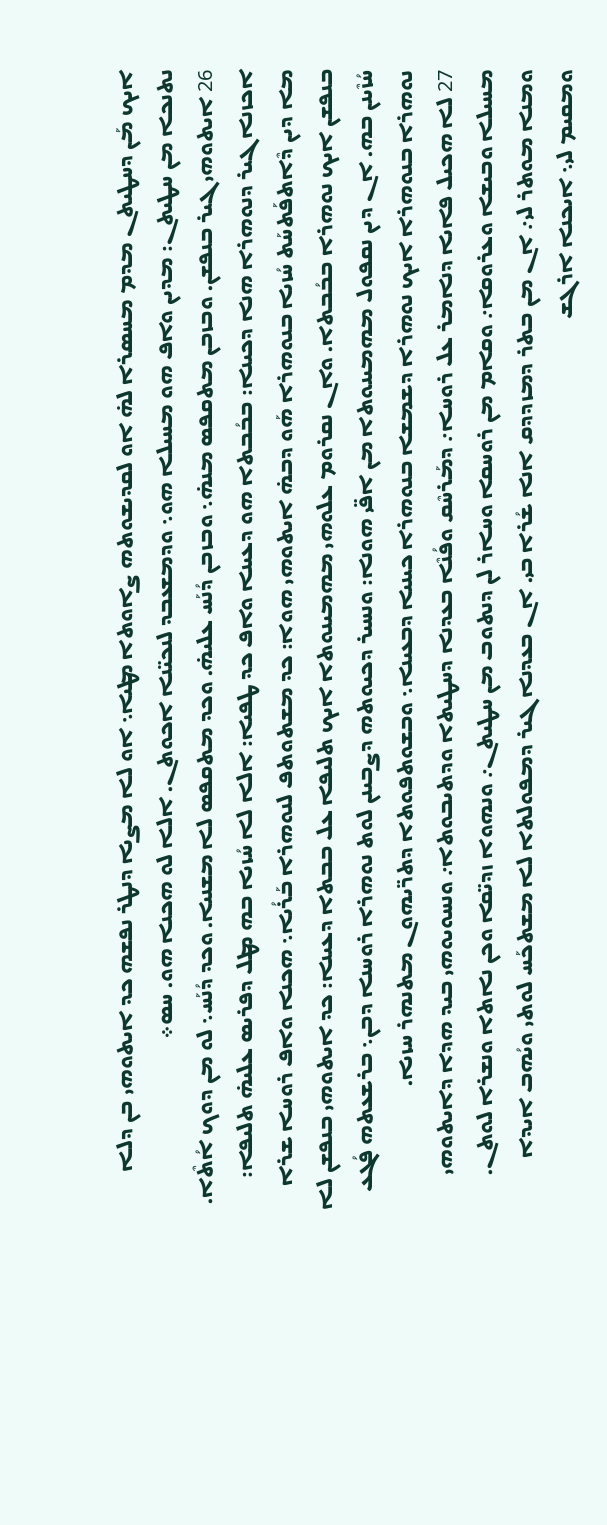ܐܝܟ ܡܰܢ ܕܚܛܝܬܢ ܡܕܡ ܡܚܣܪܐ ܠܗ̇ ܐܘ ܠܩܕܝܫܘܬܗ ܨܐܘܬܐ ܡܛܝܐ܆ ܐܘ ܠܐ ܡܨܝܐ ܕܢܛܪ ܢܦܫܗ ܟܕ ܐܝܬܘܗܝ ܒܢ ܕܠܐ ܢܬܢܟܐ ܡܢ ܚܛܝܬܢ: ܡܕܝܢ ܘܐܦ ܗܘ ܡܚܝܠܐ ܗܘ܆ ܘܕܡܫܥܒܕ ܠܢܟܝ̈ܢܐ ܐܟܘܬܢ. ܐܠܐ ܠܘ ܗܟܢܐ ܗܘ. ܚܣ܀
26 ܐܝܬܘܗܝ ܓܝܪ ܒܢܦܫܢ. ܘܒܙܒܢ ܡܬܩܦܣ ܡܢܗ̇܆ ܘܒܙܒܢ ܕܳܢܰܚ ܥܠܝܗ̇. ܘܟܕ ܡܬܩܦܣ ܠܐ ܡܫܢܝܐ. ܘܟܕ ܕܳܢܰܚ܆ ܠܘ ܡܢ ܕܘܟ ܐܳܬܶܐ. ܐܟܙܢܐ ܓܝܪ ܕܢܘܗܪܐ ܗܢܐ ܕܟܝܢܐ: ܒܒܳܒܬܐ ܗܘ ܕܥܝܢܐ ܘܐܦ ܟܕ ܛܦܝܐ: ܐܠܐ ܠܐ ܚܳܙܝܐ ܒܗ ܡܛܠ ܕܦܪܝܣ ܥܠܝܗ̇ ܬܠܝܦܐ: ܡܐ ܕܝܢ ܕܶܐܬܦܰܬܚܰܬ ܚܳܙܝܐ ܒܢܘܗܪܐ ܗܰܘ ܕܒܗ̇ ܐܝܬܘܗܝ ܗܘܐ: ܟܕ ܡܫܬܘܬܦ ܠܢܘܗܪܐ ܒܰܪܳܝܐ܆ ܗܟܢܐ ܘܐܦ ܪܘܚܐ ܫܪܐ ܒܢܦܫܢ ܐܝܟ ܢܘܗܪܐ ܒܒܳܒܬܐ. ܘܐܢ ܢܩܪܘܡ ܥܠܘܗܝ ܡܗܡܝܢܘܬܐ ܐܝܟ ܬܠܝܦܐ ܥܠ ܒܒܬܐ ܕܥܝܢܐ: ܟܕ ܐܝܬܘܗܝ ܒܢܦܫܢ ܠܐ ܚܳܙܶܝܢܢ ܒܗ. ܐܢ ܕܝܢ ܢܩܦܘܠ ܡܗܡܝܢܘܬܐ ܡܢ ܐܦ̈ܝ ܗܘܢܐ: ܘܢܚܝܪ ܕܟܝܘܬܗ ܕܨܒܝܢܢ ܠܘܬ ܢܘܗܪܐ ܪܘܚܢܐ ܕܒܢ܆ ܒܪܫܥܬܗ ܦܳܓܥ ܢܘܗܪܐ ܒܢܘܗܪܐ ܐܝܟ ܢܘܗܪܐ ܕܫܡܫܐ ܒܢܘܗܪܐ ܟܝܢܝܐ ܕܒܥܝܢܐ܆ ܘܒܫܘܬܦܘܬܐ ܕܬܖ̈ܝܗܘܢ ܡܬܢܗܪ ܚܙܝܐ.
27 ܠܐ ܗܟܝܠ ܦܐܝܐ ܕܢܐܡܪ ܥܠ ܪܘܚܐ܇ ܕܡܰܪܚܶܩ ܘܦܳܢܶܐ ܒܥܕܢܐ ܕܚܛܝܬܐ ܘܕܬܝܒܘܬܐ܇ ܘܢܚܘܝܘܗܝ ܒܝܕ ܗܕܐ ܕܐܝܬܘܗܝ ܡܚܝܠܐ ܘܒܝܫܐ ܘܥܪܘܩܐ܇ ܘܩܐܡ ܡܢ ܪܘܚܩܐ ܘܚܐܪ ܠܢ ܕܢܬܘܒ ܡܢ ܚܛܝܬܢ܇ ܘܢܗܘܐ ܙܕܝ̈ܩܐ ܘܟܢ ܢܐܬܐ ܘܢܫܪܐ ܠܘܬܢ. ܘܡܢܐ ܡܘܬܪ ܠܝ܇ ܐܢ ܡܢ ܒܬܪ ܕܡܙܕܕܩ ܐܢܐ ܫܳܪܐ ܒܝ. ܐܢ ܒܥܕܢܐ ܓܝܪ ܕܡܦܘܠܬܐ ܠܐ ܡܫܬܟܰܚ ܠܘܬܝ ܘܝܳܗܒ ܐܝܕܐ ܘܡܩܝܡ ܠܝ܆ ܐܝܟܢܐ ܐܪܓܫ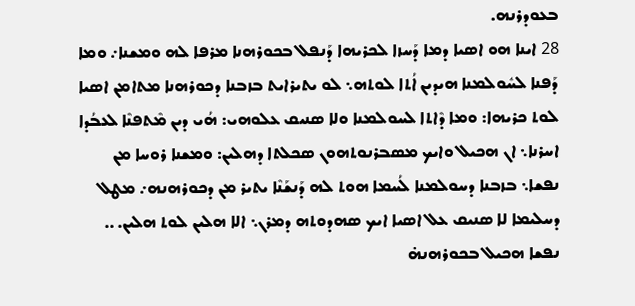ܒܥܘܕܪܢܗ.
28 ܐܝܢܐ ܗܘ ܐܣܝܐ ܕܡܐ ܕܰܚܙܐ ܠܟܪܝܗܐ ܕܰܢܦܠ ܒܟܘܪܗܢܐ ܡܪܦܐ ܠܗ ܘܡܫܢܐ܇ ܘܡܐ ܕܰܦܢܐ ܠܚܽܘܠܡܢܐ ܗܝܕܝܢ ܐܳܬܐ ܠܘܬܗ܆ ܠܘ ܝܬܝܪܐܝܬ ܒܙܒܢܐ ܕܟܘܪܗܢܐ ܡܬܐܡܢ ܐܣܝܐ ܠܘܬ ܟܪܝܗܐ: ܘܡܐ ܕܶܐܬܐ ܠܚܘܠܡܢܐ ܘܠܐ ܣܢܝܩ ܥܠܘܗܝ: ܗܳܝ ܕܝܢ ܡܶܬܦܢܶܐ ܠܥܒܳܕܐ ܐܚܪܢܐ܆ ܐܢ ܗܟܝܠ ܘܐܝܟ ܡܣܒܪܢܘܬܗܘܢ ܣܟܠܬܐ ܕܗܠܝܢ: ܘܡܫܢܐ ܪܘܚܐ ܡܢ ܢܦܫܐ܆ ܒܙܒܢܐ ܕܚܘܠܡܢܐ ܠܳܚܡܐ ܗܘܬ ܠܗ ܕܰܢܫܰܢܶܐ ܝܬܝܪ ܡܢ ܕܟܘܪܗܢܗ܇ ܡܛܠ ܕܚܠܝܡܐ ܠܐ ܣܢܝܩ ܥܠ ܐܣܝܐ ܐܝܟ ܣܗܕܘܬܗ ܕܡܪܢ܆ ܐܠܐ ܗܠܝܢ ܠܘܬ ܗܠܝܢ. .. ܢܦܫܐ ܗܟܝܠ ܒܟܘܪܗܢܗ̇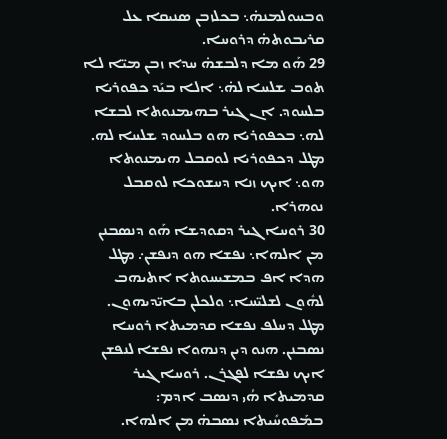ܘܒܚܘܠܡܢܗ̇܆ ܒܟܠܙܒܢ ܣܢܝܩܐ ܥܠ ܩܪܝܒܘܬܗ̇ ܕܪܘܚܐ.
29 ܗܰܘ ܡܐ ܕܠܒܫܗ̇ ܚܕܐ ܙܒܢ ܡܝ̈ܐ ܠܐ ܬܘܒ ܫܠܚܐ ܠܗ̇܆ ܐܠܐ ܒܝܰܕ ܟܦܘܪܝܐ ܒܠܚܘܕ. ܐܢ ܓܝܪ ܒܗܝܡܢܘܬܐ ܠܒܫܐ ܠܗ܆ ܒܟܦܘܪܝܐ ܗܘ ܒܠܚܘܕ ܫܠܚܐ ܠܗ. ܡܛܠ ܕܟܦܘܪܝܐ ܠܘܩܒܠ ܗܝܡܢܘܬܐ ܗܘ܆ ܐܝܟ ܙܢܐ ܕܚܫܘܟܐ ܠܘܩܒܠ ܢܘܗܪܐ.
30 ܪܘܚܐ ܓܝܪ ܕܩܘܕܫܐ ܗܰܘ ܕܢܣܒܢܢ ܡܢ ܐܠܗܐ܆ ܢܦܫܐ ܗܘ ܕܢܦܫܢ܇ ܡܛܠ ܗܕܐ ܐܦ ܒܡܫܝܚܘܬܐ ܐܬܝܗܒ ܠܗܽܘܢ ܠܫܠܝ̈ܚܐ܆ ܘܠܟܠܢ ܒܐܝ̈ܕܝܗܘܢ. ܡܛܠ ܕܚܠܦ ܢܦܫܐ ܩܕܡܝܬܐ ܪܘܚܐ ܢܣܒܢܢ. ܗܢܘ ܕܝܢ ܕܢܗܘܐ ܢܦܫܐ ܠܢܦܫܢ ܐܝܟ ܢܦܫܐ ܠܦܓܪܢ. ܪܘܚܐ ܓܝܪ ܩܕܡܝܬܐ ܗܳܝ ܕܢܣܒ ܐܕܡ: ܒܡܰܦܘܚܺܝܬܐ ܢܣܒܗ̇ ܡܢ ܐܠܗܐ.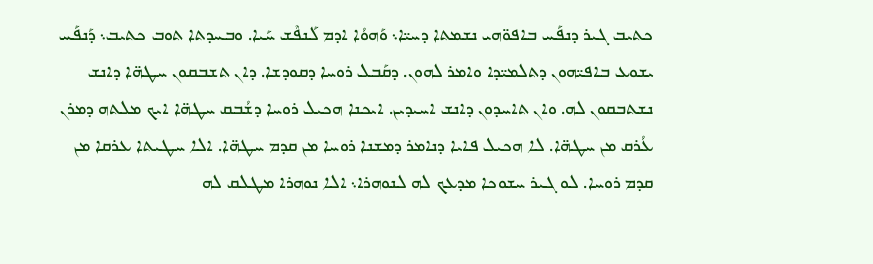ܟܬܝܒ ܓܝܪ ܕܢܦܰܚ ܒܐܦܘ̈ܗܝ ܢܫܡܬܐ ܕܚܝ̈ܐ܆ ܘܰܗܘܳܐ ܐܕܡ ܠܰܢܦܶܫ ܚܰܝܐ. ܘܒܚܕܬܐ ܬܘܒ ܟܬܝܒ܆ ܕܰܢܦܰܚ ܝܫܘܥ ܒܐܦܝ̈ܗܘܢ ܕܬܠܡܝ̈ܕܐ ܘܐܡܪ ܠܗܘܢ. ܕܩܰܒܠ ܪܘܚܐ ܕܩܘܕܫܐ. ܕܐܢ ܬܫܒܩܘܢ ܚܛܗ̈ܐ ܕܐܢܫ ܢܫܬܒܩܘܢ ܠܗ. ܘܐܢ ܬܐܚܕܘܢ ܕܐܢܫ ܐܚܝܕܝܢ. ܐܝܟܢܐ ܗܟܝܠ ܪܘܚܐ ܕܫܳܒܩ ܚܛܗ̈ܐ ܐܝܟ ܡܠܬܗ ܕܡܪܢ ܥܳܪܩ ܡܢ ܚܛܗ̈ܐ. ܠܐ ܗܟܝܠ ܦܐܝܐ ܕܢܐܡܪ ܕܡܫܢܐ ܪܘܚܐ ܡܢ ܩܕܡ ܚܛܗ̈ܐ. ܐܠܐ ܚܛܝܬܐ ܥܪܩܐ ܡܢ ܩܕܡ ܪܘܚܐ. ܠܘ ܓܝܪ ܚܫܘܟܐ ܡܕܥܟ ܠܗ ܠܢܘܗܪܐ܆ ܐܠܐ ܢܘܗܪܐ ܡܛܠܩ ܠܗ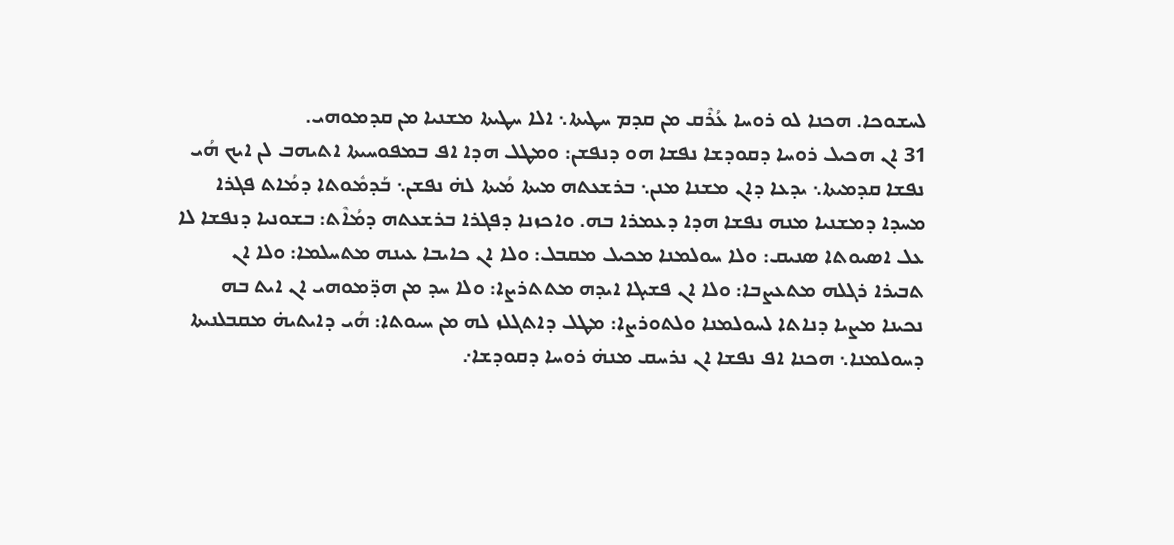ܠܚܫܘܟܐ. ܗܟܢܐ ܠܘ ܪܘܚܐ ܥܳܪܶܩ ܡܢ ܩܕܡ ܚܛܝܬܐ܆ ܐܠܐ ܚܛܝܬܐ ܡܫܢܝܐ ܡܢ ܩܕܡܘܗܝ.
31 ܐܢ ܗܟܝܠ ܪܘܚܐ ܕܩܘܕܫܐ ܢܦܫܐ ܗܘ ܕܢܦܫܢ: ܘܡܛܠ ܗܕܐ ܐܦ ܒܡܦܘܚܝܬܐ ܐܬܝܗܒ ܠܢ ܐܝܟ ܗܳܝ ܢܦܫܐ ܩܕܡܝܬܐ܆ ܝܕܥܐ ܕܐܢ ܡܫܢܐ ܡܢܢ܆ ܒܪܫܥܬܗ ܡܝܬܐ ܡܳܝܬܐ ܠܗ̇ ܢܦܫܢ܆ ܒܰܕܡܽܘܬܐ ܕܡܳܐܬ ܦܓܪܐ ܡܚܕܐ ܕܡܫܢܝܐ ܡܢܗ ܢܦܫܐ ܗܕܐ ܕܥܡܪܐ ܒܗ. ܘܐܟܙܢܐ ܕܦܓܪܐ ܒܪܫܥܬܗ ܕܡܳܐܶܬ: ܒܫܘܢܝܐ ܕܢܦܫܐ ܠܐ ܥܠ ܐܣܝܘܬܐ ܣܢܝܩ: ܘܠܐ ܚܘܠܡܢܐ ܡܟܝܠ ܡܩܒܠ: ܘܠܐ ܐܢ ܟܐܝܒܐ ܥܝܢܗ ܡܬܚܠܡܐ: ܘܠܐ ܐܢ ܬܒܝܪܐ ܪܓܠܗ ܡܬܥܨܒܐ: ܘܠܐ ܐܢ ܦܫܝܓܐ ܐܝܕܗ ܡܬܬܪܨܐ: ܘܠܐ ܚܕ ܡܢ ܗܕ̈ܡܘܗܝ ܐܢ ܐܝܬ ܒܗ ܢܟܝܢܐ ܡܨܝܐ ܕܢܐܬܐ ܠܚܘܠܡܢܐ ܘܠܬܘܪܨܐ: ܡܛܠ ܕܐܬܓܠܙ ܠܗ ܡܢ ܚܝܘܬܐ: ܗܳܝ ܕܐܝܬܝܗ̇ ܡܩܒܠܢܝܬܐ ܕܚܘܠܡܢܐ܆ ܗܟܢܐ ܐܦ ܢܦܫܐ ܐܢ ܢܪܚܩ ܡܢܗ̇ ܪܘܚܐ ܕܩܘܕܫܐ܇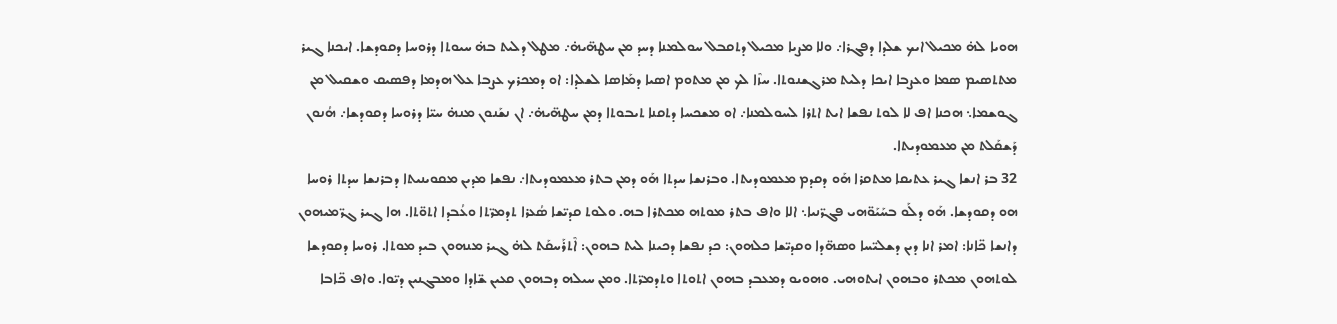ܗܘܝܐ ܠܗ̇ ܡܟܝܠ ܐܝܟ ܫܠܕܐ ܕܦܓܪܐ܇ ܘܠܐ ܡܨܝܐ ܡܟܝܠ ܕܬܩܒܠ ܚܘܠܡܢܐ ܕܚܕ ܡܢ ܚܛܗ̈ܝܗ̇܇ ܡܛܠ ܕܠܝܬ ܒܗ̇ ܚܝܘܬܐ ܕܪܘܚܐ ܕܩܘܕܫܐ. ܐܝܟܢܐ ܓܝܪ ܡܬܬܣܝܡ ܣܡܐ ܘܥܨܒܐ ܐܝܟܐ ܕܠܝܬ ܡܪܓܫܢܘܬܐ. ܚܙܶܐ ܠܟ ܡܢ ܡܬܘܡ ܐܣܝܐ ܕܡܰܐܣܐ ܠܫܠܕܐ: ܐܘ ܕܡܟܪܟ ܥܨܒܐ ܥܠ ܗܕܡܐ ܕܦܣܝܩ ܘܫܩܝܠ ܡܢ ܓܘܫܡܐ܆ ܗܟܢܐ ܐܦ ܠܐ ܠܘܬ ܢܦܫܐ ܐܝܬ ܐܬܪܐ ܠܚܘܠܡܢܐ܇ ܐܘ ܡܫܟܚܐ ܕܬܩܢܐ ܬܝܒܘܬܐ ܕܡܢ ܚܛܗ̈ܝܗ̇܇ ܐܢ ܢܫܰܢܘܢ ܡܢܗ̇ ܚܝ̈ܐ ܕܪܘܚܐ ܕܩܘܕܫܐ܇ ܗܳܢܘܢ ܕܰܫܩܰܠܬ ܡܢ ܡܥܡܘܕܝܬܐ.
32 ܒܪ ܐܢܫܐ ܓܝܪ ܥܬܝܩܐ ܡܬܩܪܐ ܗܰܘ ܕܩܕܡ ܡܥܡܘܕܝܬܐ. ܘܒܪܢܫܐ ܚܕܬܐ ܗܰܘ ܕܡܢ ܒܬܪ ܡܥܡܘܕܝܬܐ܇ ܢܦܫܐ ܡܕܝܢ ܡܩܘܝܢܝܬܐ ܕܒܪܢܫܐ ܚܕܬܐ ܪܘܚܐ ܗܘ ܕܩܘܕܫܐ. ܗܰܘ ܕܠܰܘ ܒܚܰܝܰܘ̈ܗܝ ܦܓܖ̈ܢܝܐ܆ ܐܠܐ ܘܐܦ ܒܬܪ ܡܘܬܗ ܡܟܬܪܐ ܒܗ. ܘܠܘܬ ܩܕܝ̈ܫܐ ܣܳܥܪܐ ܬܕܡܖ̈ܬܐ ܘܥܳܒܕܐ ܐܬܘ̈ܬܐ. ܗܐ ܓܝܪ ܓܖ̈ܡܝܗܘܢ ܕܐܢܫܐ ܟ̈ܐܢܐ: ܐܡܪ ܐܢܐ ܕܝܢ ܕܫܠܝ̈ܚܐ ܘܣܗ̈ܕܐ ܘܩܕܝ̈ܫܐ ܟܠܗܘܢ: ܟܕ ܢܦܫܐ ܕܟܝܢܐ ܠܝܬ ܒܗܘܢ: ܐܶܬܪܰܚܩܰܬ ܠܗ̇ ܓܝܪ ܡܢܗܘܢ ܒܝܕ ܡܘܬܐ. ܪܘܚܐ ܕܩܘܕܫܐ ܠܘܬܗܘܢ ܡܟܬܪ ܘܒܗܘܢ ܐܝܬܘܗܝ. ܘܗܘܝܘ ܕܡܥܒܕ ܒܗܘܢ ܐܬܘܬܐ ܘܬܕܡܖ̈ܬܐ. ܘܡܢ ܚܝܠܗ ܕܒܗܘܢ ܩܥܝܢ ܫ̈ܐܕܐ ܘܡܒܓܢܝܢ ܕܝ̈ܘܐ. ܘܐܦ ܟ̈ܐܒܐ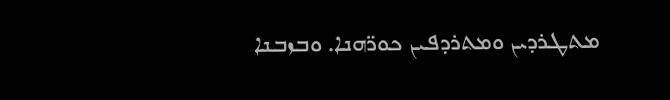ܡܬܛܪܕܝܢ ܘܡܬܪܕܦܝܢ ܟܘܖ̈ܗܢܐ. ܘܒܙܒܢܐ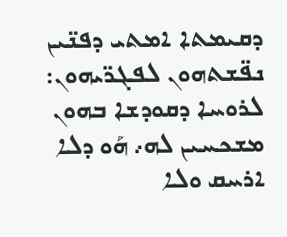ܕܩܝܡܬܐ ܐܡܬܝ ܕܦܢ̈ܝܢ ܢܦ̈ܫܬܗܘܢ ܠܦܓܖ̈ܝܗܘܢ: ܠܪܘܚܐ ܕܩܘܕܫܐ ܒܗܘܢ ܡܫܟܚܝܢ ܠܗ܇ ܗܰܘ ܕܠܐ ܐܪܚܩ ܘܠܐ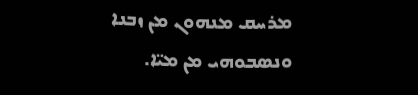ܡܪܚܩ ܡܢܗܘܢ ܡܢ ܙܒܢܐ ܘܢܣܒܘܗܝ ܡܢ ܡܝ̈ܐ.